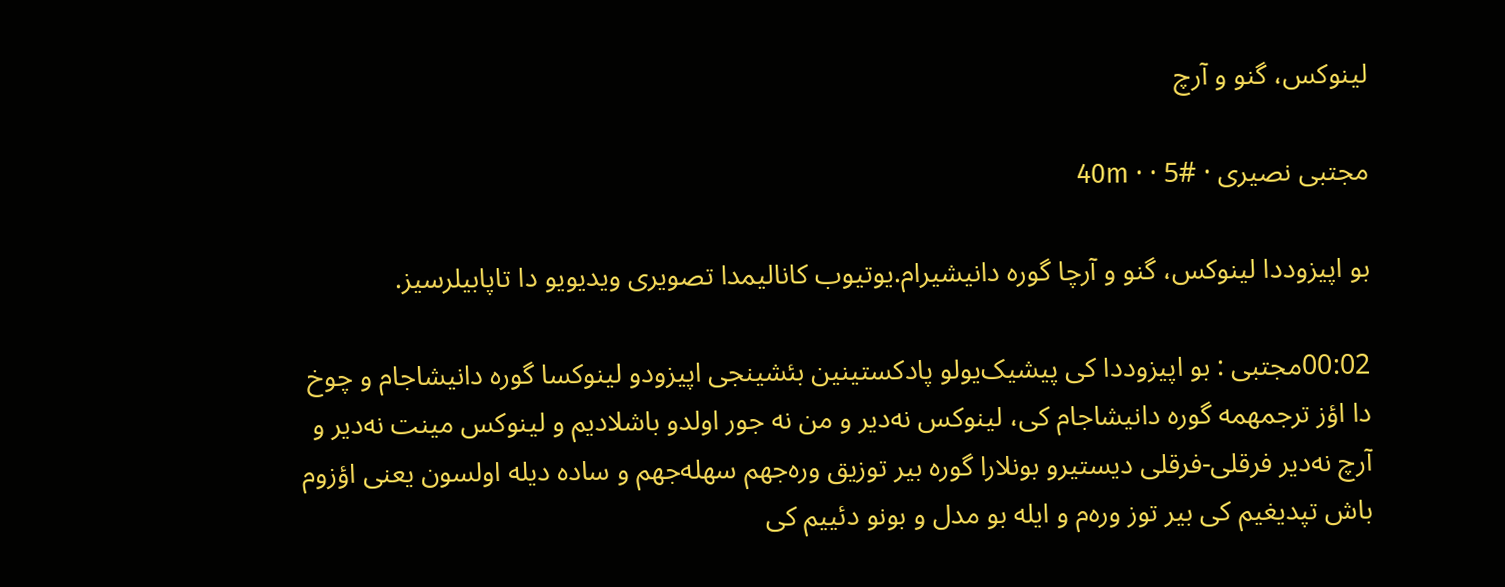لینوکس، گنو و آرچ

مجتبی نصیری · #5 · · 40m

بو اپیزوددا لینوکس، گنو و آرچا گوره دانیشیرام.یوتیوب کانالیمدا تصویری ویدیویو دا تاپابیلرسیز.

00:02مجتبی : بو اپیزوددا کی پیشیک‌یولو پادکستینین بئشینجی اپیزودو لینوکسا گوره دانیشاجام و چوخ دا اؤز ترجمهمه گوره دانیشاجام کی، لینوکس نه‌دیر و من نه جور اولدو باشلادیم و لینوکس مینت نه‌دیر و آرچ نه‌دیر فرقلی-فرقلی دیستیرو بونلارا گوره بیر توزیق وره‌جهم سهله‌جهم و ساده دیله اولسون یعنی اؤزوم باش تپدیغیم کی بیر توز وره‌م و ایله بو مدل و بونو دئییم کی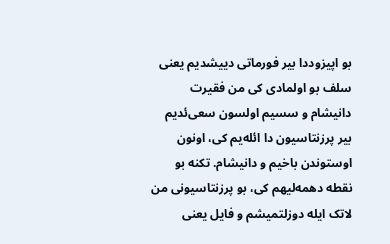بو اپیزوددا بیر فورماتی دییشدیم یعنی سلف بو اولمادی کی من فقیرت دانیشام و سسیم اولسون سعی‌ئدیم بیر پرزنتاسیون دا ائله‌یم کی، اونون اوستوندن باخیم و دانیشام. تکنه بو نقطه دهمه‌لیهم کی، بو پرزنتاسیونی من لاتک ایله دوزلتمیشم و فایل یعنی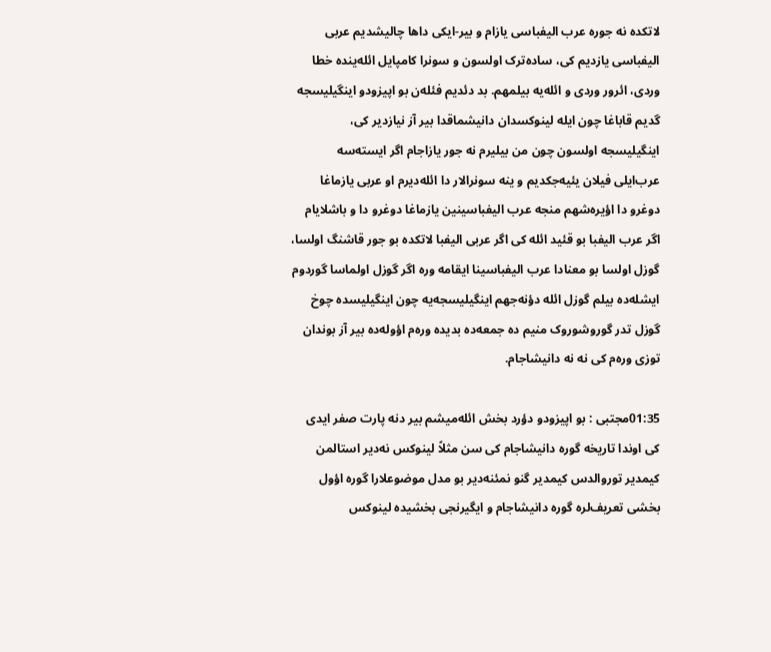لاتکده نه جوره عرب الیفباسی یازام و بیر-ایکی داها چالیشدیم عربی الیفباسی یازدیم کی، ساده‌ترک اولسون و سونرا کامپایل ائله‌ینده خطا وردی، ائرور وردی و ائله‌یه بیلمهم. بد دئدیم فئله‌ن بو اپیزودو اینگیلیسجه گدیم قاباغا چون ایله لینوکسدان دانیشماقدا بیر آز نیازدیر کی، اینگیلیسجه اولسون چون من بیلیرم نه جور یازاجام اگر ایسته‌سه عرب‌ایلی فیلان یئیه‌جکدیم و ینه سونرالار دا ائله‌دیرم او عربی یازماغا دوغرو دا اؤیره‌شهم منجه عرب الیفباسینین یازماغا دوغرو دا و باشلایام اگر عرب الیفبا بو قئید ائله کی اگر عربی الیفبا لاتکده بو جور قاشنگ اولسا، گوزل اولسا بو معنادا عرب الیفباسینا ایقامه وره اگر گوزل اولماسا گوردوم ایشله‌ده بیلم گوزل ائله دؤنه‌جهم اینگیلیسجه‌یه چون اینگیلیسده چوخ گوزل تدر گوروشوروک منیم ده جمعه‌ده بدیده وره‌م اؤوله‌ده بیر آز بوندان توزی وره‌م کی نه نه دانیشاجام.

01:35مجتبی : بو اپیزودو دؤرد بخش ائله‌میشم بیر دنه پارت صفر ایدی کی اوندا تاریخه گوره دانیشاجام کی سن مثلاً لینوکس نه‌دیر استالمن کیمدیر توروالدس کیمدیر گنو نمئنه‌دیر بو مدل موضوعلارا گوره اؤول بخشی تعریف‌لره گوره دانیشاجام و ایگیرنجی بخشیده لینوکس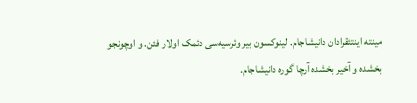مینته اینتئقرادان دانیشاجام. لینوکسون بیر وئرسیه‌سی دئمک اولار فئن. و اوچونجو بخشده و آخیر بخشده آرچا گوره دانیشاجام.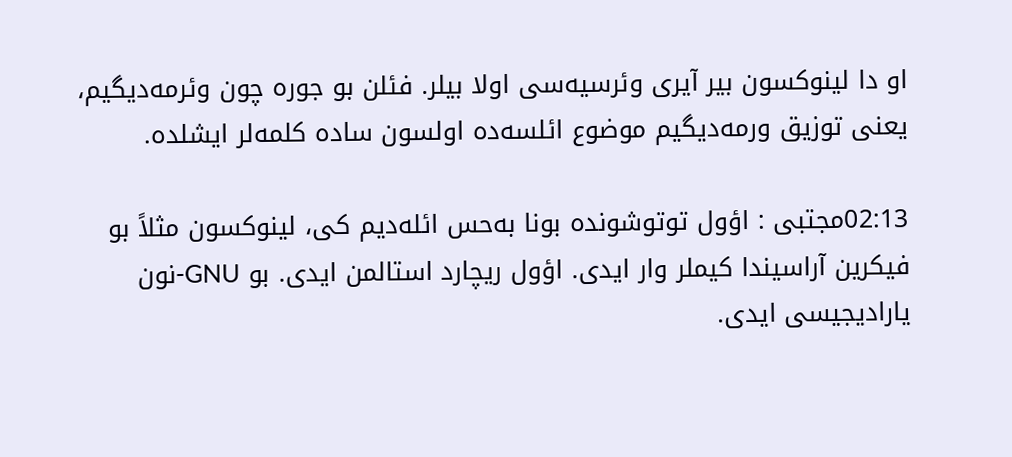او دا لینوکسون بیر آیری وئرسیه‌سی اولا بیلر. فئلن بو جوره چون وئرمه‌دیگیم، یعنی توزیق ورمه‌دیگیم موضوع ائلسه‌ده اولسون ساده کلمه‌لر ایشلده.

02:13مجتبی : اؤول توتوشونده بونا به‌حس ائله‌دیم کی، لینوکسون مثلاً بو فیکرین آراسیندا کیملر وار ایدی. اؤول ریچارد استالمن ایدی. بو GNU-نون یارادیجیسی ایدی.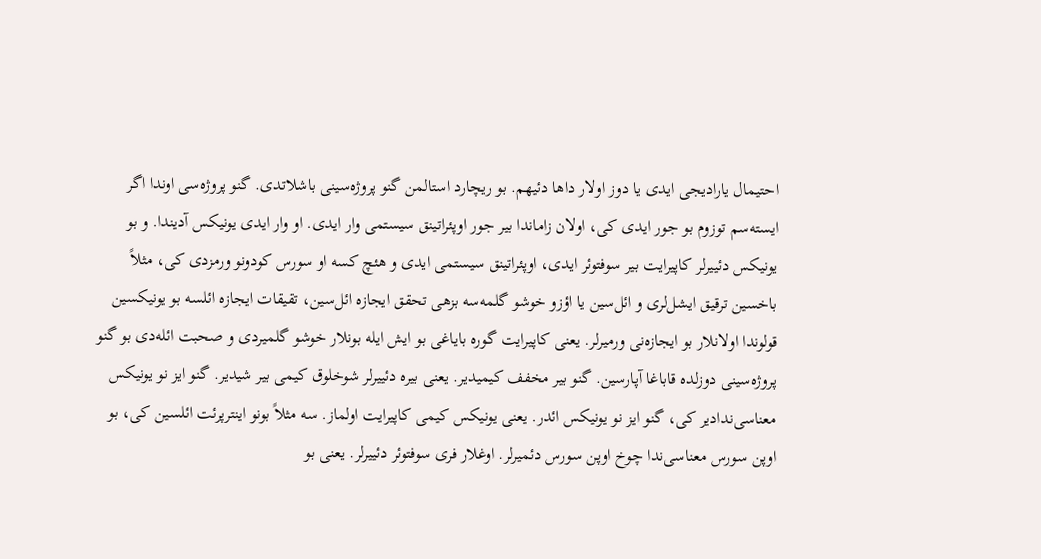احتیمال یارادیجی ایدی یا دوز اولار داها دئیهم. بو ریچارد استالمن گنو پروژه‌سینی باشلاتدی. گنو پروژه‌سی اوندا اگر ایسته‌سم توزوم بو جور ایدی کی، اولان زاماندا بیر جور اوپئراتینق سیستمی وار ایدی. او وار ایدی یونیکس آدیندا. و بو یونیکس دئییرلر کاپیرایت بیر سوفتوئر ایدی، اوپئراتینق سیستمی ایدی و هئچ کسه او سورس کودونو ورمزدی کی، مثلاً باخسین ترقیق ایشل‌لری و ائل‌سین یا اؤزو خوشو گلمه‌سه بزهی تحقق ایجازه ائل‌سین، تقیقات ایجازه ائلسه بو یونیکسین قولوندا اولانلار بو ایجازه‌نی ورمیرلر. یعنی کاپیرایت گوره بایاغی بو ایش ایله بونلار خوشو گلمیردی و صحبت ائله‌دی بو گنو پروژه‌سینی دوزلده قاباغا آپارسین. گنو بیر مخفف کیمیدیر. یعنی بیره دئییرلر شوخلوق کیمی بیر شیدیر. گنو ایز نو یونیکس معناسی‌ندادیر کی، گنو ایز نو یونیکس ائدر. یعنی یونیکس کیمی کاپیرایت اولماز. سه مثلاً بونو اینترپرئت ائلسین کی، بو اوپن سورس معناسی‌ندا چوخ اوپن سورس دئمیرلر. اوغلار فری سوفتوئر دئییرلر. یعنی بو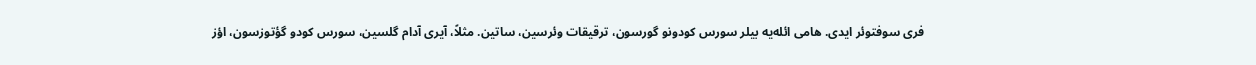فری سوفتوئر ایدی. هامی ائله‌یه بیلر سورس کودونو گورسون، ترقیقات وئرسین، ساتین. مثلاً، آیری آدام گلسین، سورس کودو گؤتوزسون، اؤز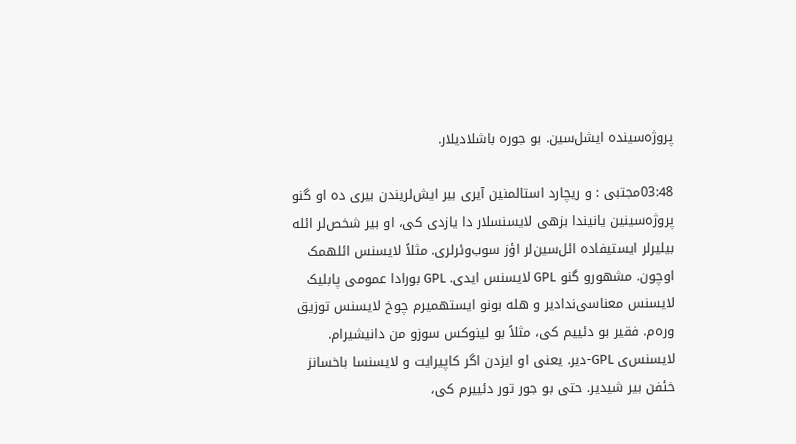پروژه‌سینده ایشل‌سین. بو جوره باشلادیلار.

03:48مجتبی : و ریچارد استالمنین آیری بیر ایش‌لریندن بیری ده او گنو پروژه‌سینین یانیندا بزهی لایسنسلار دا یازدی کی، او بیر شخص‌لر ائله بیلیرلر ایستیفاده ائل‌سین‌لر اؤز سوب‌وئرلری. مثلاً لایسنس ائلهمک اوچون. مشهورو گنو GPL لایسنس ایدی. GPL بورادا عمومی پابلیک لایسنس معناسی‌ندادیر و هله بونو ایستهمیرم چوخ لایسنس توزیق وره‌م. فقیر بو دئییم کی، مثلاً بو لینوکس سوزو من دانیشیرام. لایسنس‌ی GPL-دیر. یعنی او ایزدن اگر کاپیرایت و لایسنسا باخسانز خئفن بیر شیدیر. حتی بو جور تور دئییرم کی،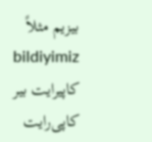بیزیم مثلاً bildiyimiz کاپیرایت بیر کاپی‌رایت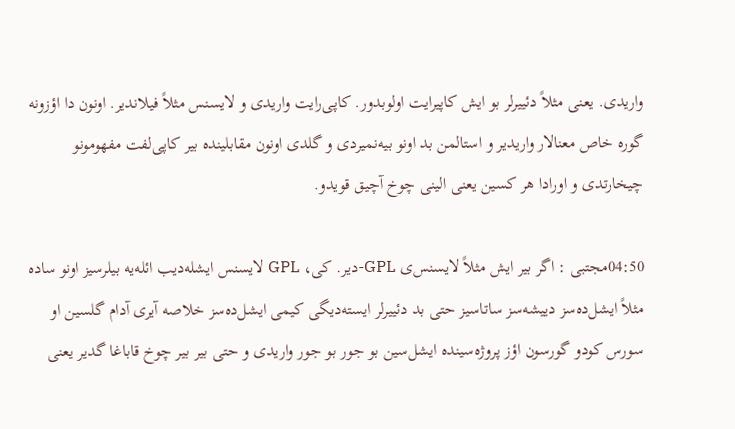واریدی. یعنی مثلاً دئییرلر بو ایش کاپیرایت اولوبدور. کاپی‌رایت واریدی و لایسنس مثلاً فیلاندیر. اونون دا اؤزونه گوره خاص معنا‌لار واریدیر و استالمن بد اونو بیه‌نمیردی و گلدی اونون مقابلینده بیر کاپی‌لفت مفهومونو چیخارتدی و اورادا هر کسین یعنی الینی چوخ آچیق قویدو.

04:50مجتبی : اگر بیر ایش مثلاً لایسنس‌ی GPL-دیر. کی، GPL لایسنس ایشله‌دیب ائله‌یه بیلرسیز اونو ساده مثلاً ایشل‌ده‌سز دییشه‌سز ساتاسیز حتی بد دئییرلر ایسته‌دیگی کیمی ایشل‌ده‌سز خلاصه آیری آدام گلسین او سورس کودو گورسون اؤز پروژه‌سینده ایشل‌سین بو جور بو جور واریدی و حتی بیر بیر چوخ قاباغا گدیر یعنی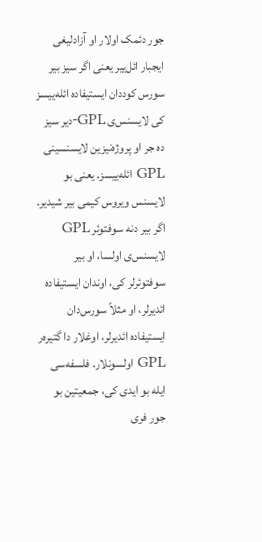جور دئمک اولار او آزادلیغی ایجبار ائل‌ییر یعنی اگر سیز بیر سورس کوددان ایستیفاده ائله‌ییسز کی لایسنس‌ی GPL-دیر سیز ده جر او پروژه‌نیزین لایسنسینی GPL ائله‌ییسز. یعنی بو لایسنس ویروس کیمی بیر شیدیر. اگر بیر دنه سوفتوئر GPL لایسنس‌ی اولسا، او بیر سوفتوئرلر کی، اوندان ایستیفاده ائدیرلر، او مثلاً سورس‌دان ایستیفاده ائدیرلر، اوغلار دا گتیره‌ر GPL اولسونلار. فلسفه‌سی ایله بو ایدی کی، جمعیتین بو جور فری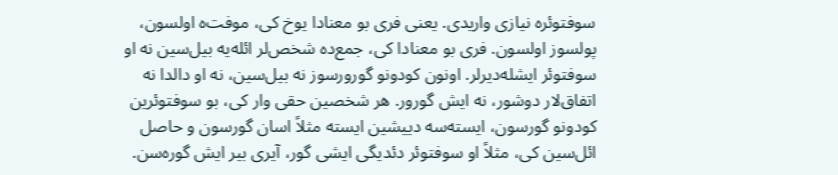سوفتوئره نیاز‌ی واریدی. یعنی فری بو معنادا یوخ کی، موفت‌ه اولسون، پولسوز اولسون. فری بو معنادا کی، جمع‌ده شخص‌لر ائله‌یه بیل‌سین نه او سوفتوئر ایشله‌دیرلر. اونون کودونو گورورسوز نه بیل‌سین، نه او دالدا نه اتفاق‌لار دوشور، نه ایش گورور. هر شخصین حقی وار کی، بو سوفتوئرین کودونو گورسون، ایسته‌سه دییشین ایسته مثلاً اسان گورسون و حاصل ائل‌سین کی، مثلاً او سوفتوئر دئدیگی ایشی گور، آیری بیر ایش گوره‌سن.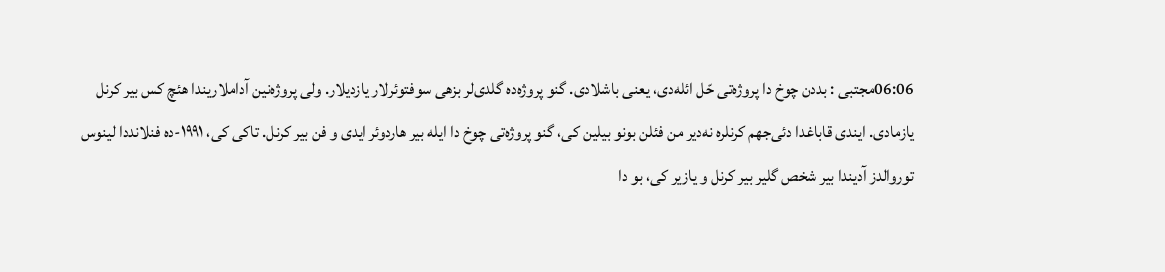06:06مجتبی : بددن چوخ دا پروژه‌تی حّل ائله‌دی، یعنی باشلادی. گنو پروژه‌ده گلدی‌لر بزهی سوفتوئرلار یازدیلار. ولی پروژه‌نین آداملاریندا هئچ کس بیر کرنل یازمادی. ایندی قاباغدا دئی‌جهم کرنلره نه‌دیر من فئلن بونو بیلین کی، گنو پروژه‌تی چوخ دا ایله بیر هاردوئر ایدی و فن بیر کرنل. تاکی کی، ۱۹۹۱-ده فنلانددا لینوس توروالدز آدیندا بیر شخص گلیر بیر کرنل و یازیر کی، بو دا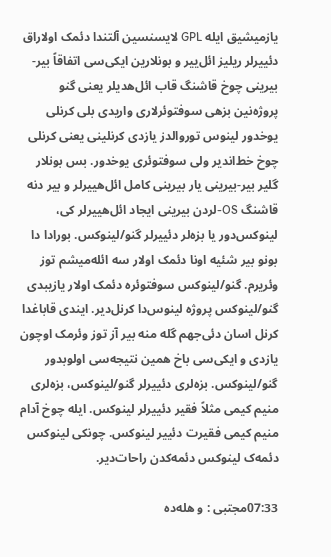یازمیشیق ایله GPL لایسنسین آلتندا دئمک اولاراق دئییرلر ریلیز ائل‌ییر و بونلارین ایکی‌سی اتفاقاً بیر-بیرینی چوخ قاشنگ قاب ائل‌هدیلر یعنی گنو پروژه‌نین بزهی سوفتوئرلاری واریدی بلی کرنلی یوخدور لینوس توروالدز یازدی کرنلینی یعنی کرنلی چوخ خط‌اندیر ولی سوفتوئری یوخدور. بس بونلار گلیر بیر-بیرینی یار بیرینی کامل ائل‌هییرلر و بیر دنه قاشنگ OS-لردن بیرینی ایجاد ائل‌هییرلر کی، لینوکس‌دور یا بزه‌لر دئییرلر گنو/لینوکس. بورادا دا بونو بیر شئیه اونا دئمک اولار سه ائله‌میشم توز وئریرم. گنو/لینوکس سوفتوئره دئمک اولار یازیبدی گنو/لینوکس پروژه‌ لینوس‌دا کرنل‌دیر. ایندی قاباغدا کرنل اسان دئی‌جهم گله منه بیر آز توز وئرمک اوچون یازدی و ایکی‌سی باخ همین نتیجه‌سی اولوبدور گنو/لینوکس. بزه‌لری دئییرلر گنو/لینوکس، بزه‌لری منیم کیمی مثلاً فقیر دئییرلر لینوکس. ایله چوخ آدام منیم کیمی فقیرت دئییر لینوکس. چونکی لینوکس دئمه‌ک لینوکس دئمه‌کدن راحات‌دیر.

07:33مجتبی : و هله‌ده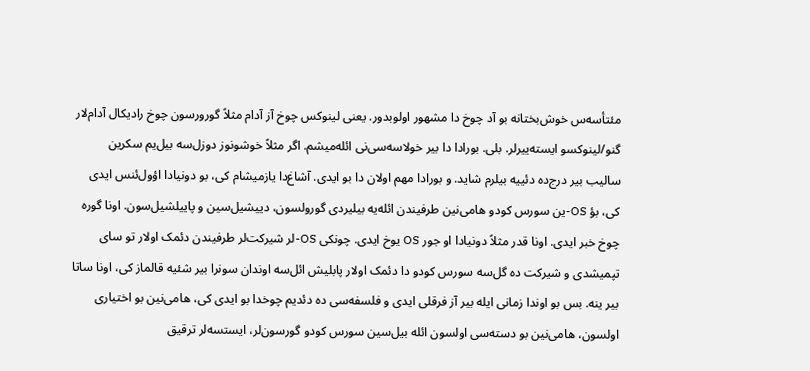مئتأسه‌س خوش‌بختانه بو آد چوخ دا مشهور اولوبدور. یعنی لینوکس چوخ آز آدام مثلاً گورورسون چوخ رادیکال آدام‌لار گنو/لینوکسو ایسته‌ییرلر. بلی. بورادا دا بیر خولاسه‌سی‌نی ائله‌میشم. اگر مثلاً خوشونوز دوزل‌سه بیل‌یم سکرین سالیب بیر درج‌ده دئییه بیلرم شاید. و بورادا مهم اولان دا بو ایدی. آشاغ‌دا یازمیشام کی، بو دونیا‌دا اؤول‌ئنس ایدی کی، بؤ OS-ین سورس کودو هامی‌نین طرفیندن ائله‌یه بیلیردی گورولسون، دییشیل‌سین و پاییلشیل‌سون. اونا گوره چوخ خبر ایدی. اونا قدر مثلاً دونیا‌دا او جور OS یوخ ایدی. چونکی OS-لر شیرکت‌لر طرفیندن دئمک اولار تو سای تپمیشدی و شیرکت ده گل‌سه سورس کودو دا دئمک اولار پابلیش ائل‌سه اوندان سونرا بیر شئیه قالماز کی، اونا ساتا بیر ینه. بس بو اوندا زمانی ایله بیر آز فرقلی ایدی و فلسفه‌سی ده دئدیم چوخدا بو ایدی کی، هامی‌نین بو اختیاری اولسون، هامی‌نین بو دسته‌سی اولسون ائله بیل‌سین سورس کودو گورسون‌لر، ایستسه‌لر ترقیق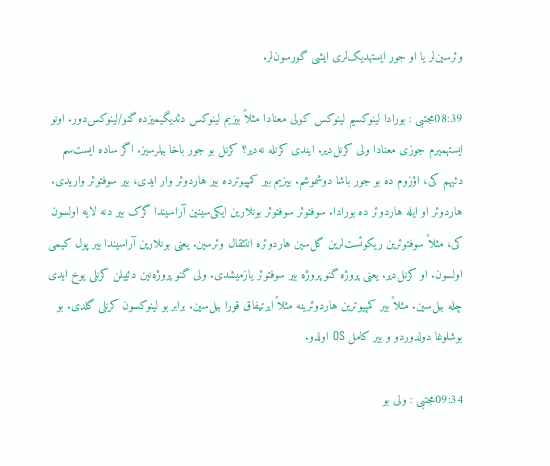وئرسین‌لر یا او جور ایستهدیک‌لری ایشی گورسون‌لر.

08:39مجتبی : بورادا لینوکسیم لینوکس کولی معنادا مثلاً بیزیم لینوکس دئدیگیمیزده گنو/لینوکس‌دور. اونو ایستهمیرم جوزی معنادا ولی کرنل‌دیر. ایندی کرنله نه‌دیر؟ کرنل بو جور باخا بیلرسیز. اگر ساده ایست‌سم دئیهم کی، اؤزوم ده بو جور باشا دوشموشم. بیزیم بیر کمپیوترده بیر هاردوئر وار ایدی، بیر سوفتوئر واریدی. هاردوئر او ایله هاردوئر ده بورادا. سوفتوئر سوفتوئر بونلارین ایکی‌سینین آراسیندا گرک بیر دنه لایه اولسون کی، مثلاً سوفتوئرین ریکوئست‌لرین گل‌سین هاردوئره انتئقال وئرسین. یعنی بونلارین آراسیندا بیر پول کیمی اولسون. او کرنل‌دیر. یعنی پروژه گنو پروژه بیر سوفتوئر یازمیشدی. ولی گنو پروژه‌نین دئییلن کرنلی یوخ ایدی چله بیل‌سین. مثلاً بیر کمپیوترین هاردوئرینه مثلاً ایرتیفاق قورا بیل‌سین. برابر بو لینوکسون کرنلی گلدی. بو بوشلوغا دولدوردو و بیر کامل OS اولدو.

09:34مجتبی : ولی بو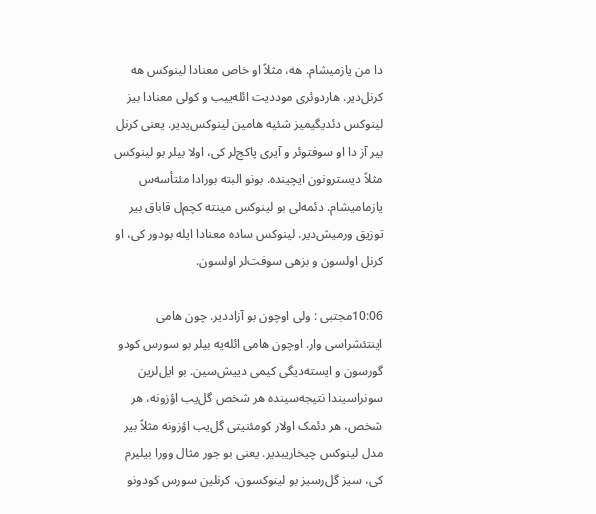دا من یازمیشام. هه، مثلاً او خاص معنادا لینوکس هه کرنل‌دیر. هاردوئری موددیت ائله‌ییب و کولی معنادا بیز لینوکس دئدیگیمیز شئیه هامین لینوکس‌یدیر. یعنی کرنل بیر آز دا او سوفتوئر و آیری پاکج‌لر کی، اولا بیلر بو لینوکس مثلاً دیسترو‌نون ایچینده. بونو البته بورادا مئتأسه‌س یازمامیشام. دئمه‌لی بو لینوکس مینته کچم‌ل قاباق بیر توزیق ورمیش‌دیر. لینوکس ساده معنادا ایله بودور کی، او کرنل اولسون و بزهی سوفت‌لر اولسون.

10:06مجتبی : ولی اوچون بو آزاد‌دیر. چون هامی اینتئشراسی وار. اوچون هامی ائله‌یه بیلر بو سورس کودو گورسون و ایسته‌دیگی کیمی دییش‌سین. بو ایل‌لرین سونراسیندا نتیجه‌سینده هر شخص گل‌یب اؤزونه، هر شخص، هر دئمک اولار کومئنیتی گل‌یب اؤزونه مثلاً بیر مدل لینوکس چیخاریبدیر. یعنی بو جور مثال وورا بیلیرم کی، سیز گل‌رسیز بو لینوکسون، کرنلین سورس کودونو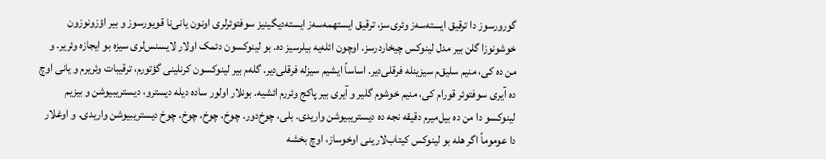گورورسوز دا ترقیق ایسته‌سه‌ز وئری‌سز، ترقیق ایستهمه‌سه‌ز ایسته‌دیگینیز سوفتوئرلری اونون یانی‌نا قویورسوز و بیر اؤزونوزون خوشونوزا گلن بیر مدل لینوکس چیخاردر‌سز. اوچون ائله‌یه بیلرسیز ده. بو لینوکسون دئمک اولار لایسنس‌لری سیزه بو ایجازه وئریر. و من ده کی، منیم سلیق‌م سیزینله فرقلی‌دیر. اساساً ایشیم سیزله فرقلی‌دیر. گله‌م بیر لینوکسون کرنلینی گؤتورم، ترقیبات وئریرم و یانی اوچ ده آیری سوفتوئر قورام کی، منیم خوشوم گلیر و آیری بیر پاکج وئررم ائشیه. بونلار اولور ساده دیله دیسترو، دیستریبیوشن و بیزیم لینوکسو دا من ده بیل‌میرم دقیقه نجه ده دیستریبیوشن واریدی. بلی، چوخ‌دور. چوخ، چوخ، چوخ، چوخ دیستریبیوشن واریدی. و اوغلار دا عوموماً اگر هله بو لینوکس کیتاب‌لارینی اوخوساز، اوچ بخشه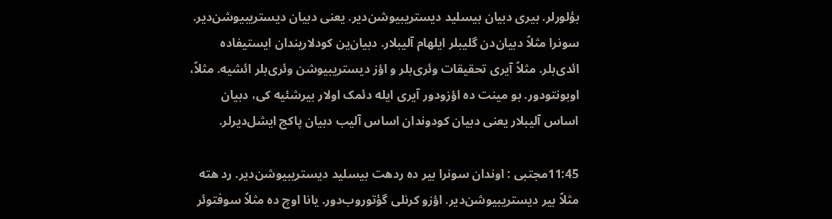بؤلورلر. بیری دبیان بیسلید دیستریبیوشن‌دیر. یعنی دبیان دیستریبیوشن‌دیر. سونرا مثلاً دبیان‌دن گلیبلر ایلهام آلیبلار. دبیان‌ین کودلاریندان ایستیفاده ائدی‌بلر. مثلاً آیری تحقیقات وئری‌بلر و اؤز دیستریبیوشن وئری‌بلر ائشیه. مثلاً، اوبونتو‌دور. بو مینت ده اؤزودور آیری ایله دئمک اولار بیر‌شئیه کی، دبیان اساس آلیبلار یعنی دبیان کودوندان اساس آلیب دبیان پاکج ایشل‌دیرلر.

11:45مجتبی : اوندان سونرا بیر ده رد‌هت بیسلید دیستریبیوشن‌دیر. رد هته مثلاً بیر دیستریبیوشن‌دیر. اؤزو کرنلی گؤتوروب‌دور. یانا اوچ ده مثلاً سوفتوئر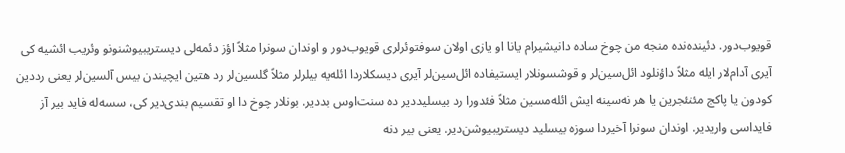قویوب‌دور. دئینده‌نده منجه من چوخ ساده دانیشیرام یانا او یازی اولان سوفتوئر‌لری قویوب‌دور و اوندان سونرا مثلاً اؤز دئمه‌لی دیستریبیوشنونو وئریب ائشیه کی آیری آدام‌لار ایله مثلاً داؤنلود ائل‌سین‌لر و قوشسونلار ایستیفاده ائل‌سین‌لر آیری دیسکلاردا ائله‌یه بیلرلر مثلاً گلسین‌لر رد هتین ایچیندن بیس آلسین‌لر یعنی رددین کودون یا پاکج مئنئجرین یا هر نه‌سینه ایش ائله‌مسین مثلاً فئدورا رد بیسلید‌دیر ده سنت‌او‌س بددیر. بونلار چوخ دا او تقسیم بندی‌دیر کی، سسه‌له فاید بیر آز فایداسی واریدیر. اوندان سونرا آخیردا سوزه بیسلید دیستریبیوشن‌دیر. یعنی بیر دنه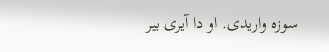سوزه واریدی. او دا آیری بیر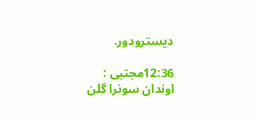دیسترو‌دور.

12:36مجتبی : اوندان سونرا گلن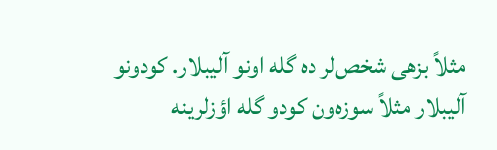مثلاً بزهی شخص‌لر ده گله اونو آلیبلار. کودونو آلیبلار مثلاً سوزه‌ون کودو گله اؤزلرینه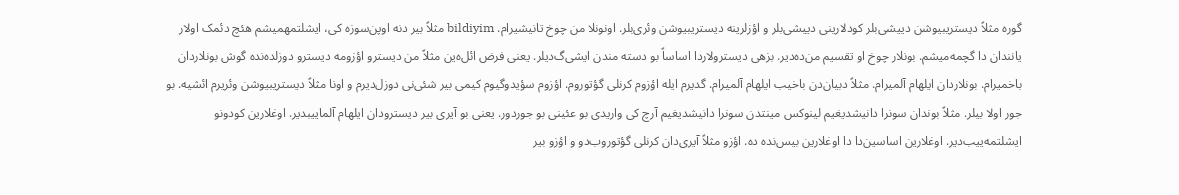گوره مثلاً دیستریبیوشن دییشی‌بلر کودلارینی دییشی‌بلر و اؤزلرینه دیستریبیوشن وئری‌بلر. اونونلا من چوخ تانیشیرام. bildiyim مثلاً بیر دنه اوپن‌سوزه کی، ایشلتمهمیشم هئچ دئمک اولار یانندان دا گچمه‌میشم. بونلار چوخ او تقسیم من‌ده‌دیر. بزهی دیسترو‌لاردا اساساً بو دسته مندن ایشی‌گ‌دیلر. یعنی فرض ائل‌ه‌ین مثلاً من دیسترو اؤزومه دیسترو دوزلده‌نده گوش بونلاردان باخمیرام. بونلاردان ایلهام آلمیرام. مثلاً دبیان‌دن باخیب ایلهام آلمیرام. گدیرم ایله اؤزوم کرنلی گؤتوروم. اؤزوم سؤیدوگیوم کیمی بیر شئی‌نی دوزل‌دیرم و اونا مثلاً دیستریبیوشن وئریرم ائشیه. بو جور اولا بیلر. مثلاً بوندان سونرا دانیشدیغیم لینوکس مینتدن سونرا دانیشدیغیم آرچ کی واریدی بو عئینی بو جوردور. یعنی بو آیری بیر دیسترو‌دان ایلهام آلماییبدیر. اوغلارین کودونو ایشلتمه‌ییب‌دیر. اوغلارین اساسین‌دا دا اوغلارین بیس‌نده ده. اؤزو مثلاً آیری‌دان کرنلی گؤتوروب‌دو و اؤزو بیر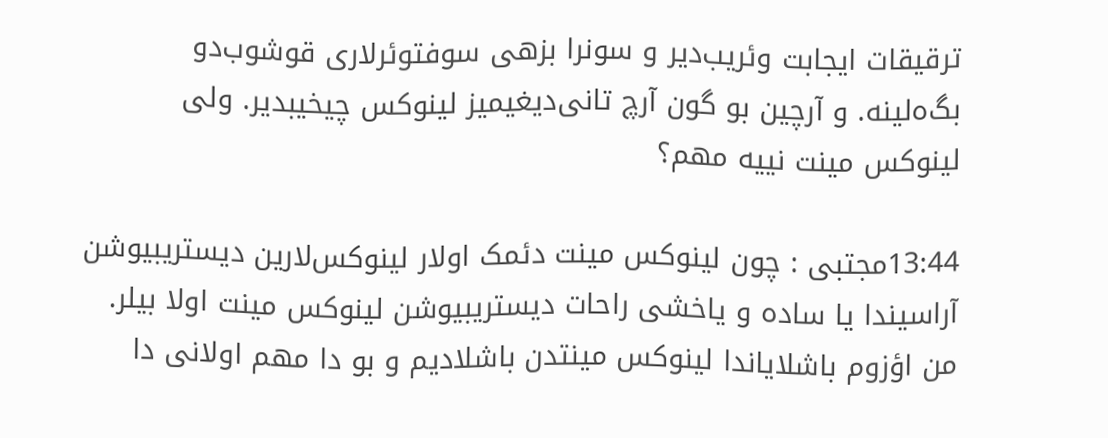ترقیقات ایجابت وئریب‌دیر و سونرا بزهی سوفتوئرلاری قوشوب‌دو بگ‌ه‌لینه. و آرچین بو گون آرچ تانی‌دیغیمیز لینوکس چیخیبدیر. ولی لینوکس مینت نییه مهم؟

13:44مجتبی : چون لینوکس مینت دئمک اولار لینوکس‌لارین دیستریبیوشن آراسیندا یا ساده و یاخشی راحات دیستریبیوشن لینوکس مینت اولا بیلر. من اؤزوم باشلایاندا لینوکس مینتدن باشلادیم و بو دا مهم اولانی دا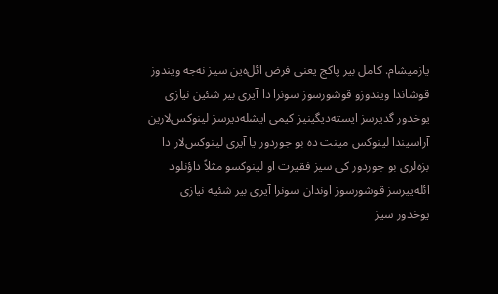یازمیشام. کامل بیر پاکج یعنی فرض ائل‌ه‌ین سیز نه‌جه ویندوز قوشاندا ویندوزو قوشورسوز سونرا دا آیری بیر شئین نیاز‌ی یوخدور گدیر‌سز ایسته‌دیگینیز کیمی ایشله‌دیرسز لینوکس‌لارین آراسیندا لینوکس مینت ده بو جوردور یا آیری لینوکس‌لار دا بزه‌لری بو جوردور کی سیز فقیرت او لینوکسو مثلاً داؤنلود ائله‌ییرسز قوشورسوز اوندان سونرا آیری بیر شئیه نیاز‌ی یوخدور سیز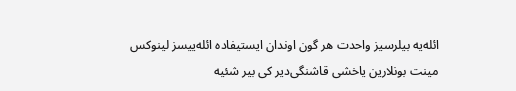ائله‌یه بیلرسیز واحدت هر گون اوندان ایستیفاده ائله‌ییسز لینوکس مینت بونلارین یاخشی قاشنگی‌دیر کی بیر شئیه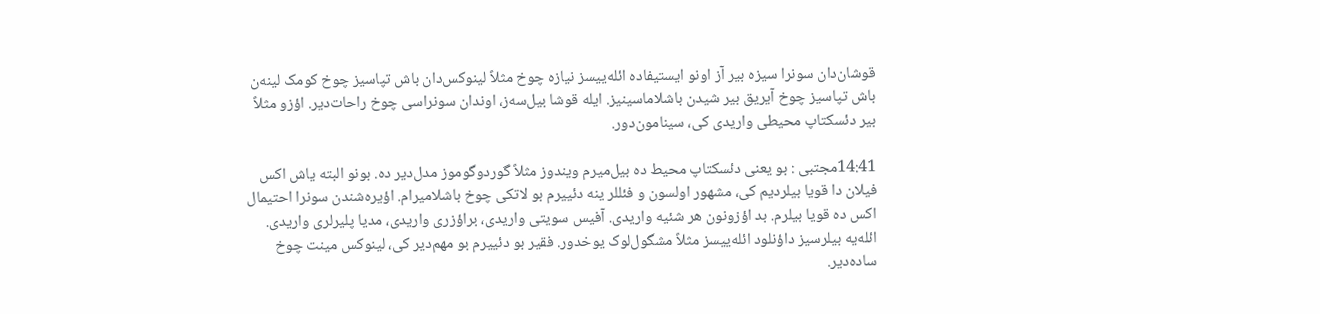قوشان‌دان سونرا سیزه بیر آز اونو ایستیفاده ائله‌ییسز نیازه چوخ مثلاً لینوکس‌دان باش تپاسیز چوخ کومک لینه‌ن باش تپاسیز چوخ آیریق بیر شیدن باشلاماسینیز. ایله قوشا بیل‌سه‌ز، اوندان سونراسی چوخ راحات‌دیر. اؤزو مثلاً بیر دئسکتاپ محیطی واریدی کی، سینامون‌دور.

14:41مجتبی : بو یعنی دئسکتاپ محیط ده بیل‌میرم ویندوز مثلاً گوردوگوموز مدل‌دیر ده. بونو البته یاش اکس فیلان دا قویا بیلردیم کی، مشهور اولسون و فئللر ینه دئییرم بو لاتکی چوخ باشلامیرام. اؤیره‌شندن سونرا احتیمال اکس ده قویا بیلرم. بد اؤزونون هر شئیه واریدی. آفیس سویتی واریدی، براؤزری واریدی، مدیا پلیر‌لری واریدی. ائله‌یه بیلرسیز داؤنلود ائله‌ییسز مثلاً مشگول‌لوک یوخدور. فقیر بو دئییرم بو مهم‌دیر کی، لینوکس مینت چوخ ساده‌دیر.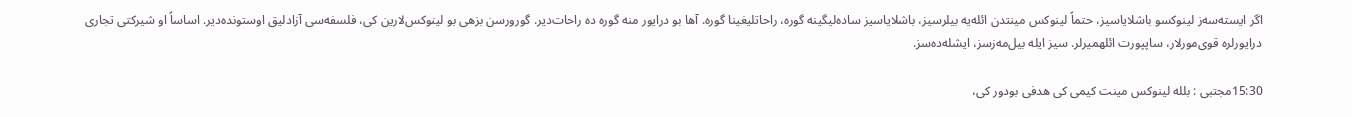اگر ایسته‌سه‌ز لینوکسو باشلایاسیز، حتماً لینوکس مینتدن ائله‌یه بیلرسیز، باشلایاسیز ساده‌لیگینه گوره، راحاتلیغینا گوره. آها بو درایور منه گوره ده راحات‌دیر. گورورسن بزهی بو لینوکس‌لارین کی، فلسفه‌سی آزادلیق اوستونده‌دیر. اساساً او شیرکتی تجاری درایورلره قوی‌مورلار، ساپپورت ائلهمیرلر. سیز ایله بیل‌مه‌زسز، ایشله‌ده‌سز.

15:30مجتبی : بلله لینوکس مینت کیمی کی هدفی بودور کی،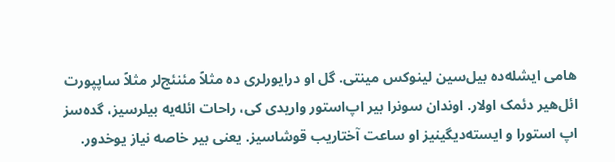هامی ایشله‌ده بیل‌سین لینوکس مینتی. گل او درایور‌لری ده مثلاً مئنئج‌لر مثلاً ساپپورت ائل‌هیر دئمک اولار. اوندان سونرا بیر اپ‌استور واریدی کی، راحات ائله‌یه بیلرسیز، گده‌سز اپ استورا و ایسته‌دیگینیز او ساعت آختاریب قوشاسیز. یعنی بیر خاصه نیاز یوخدور.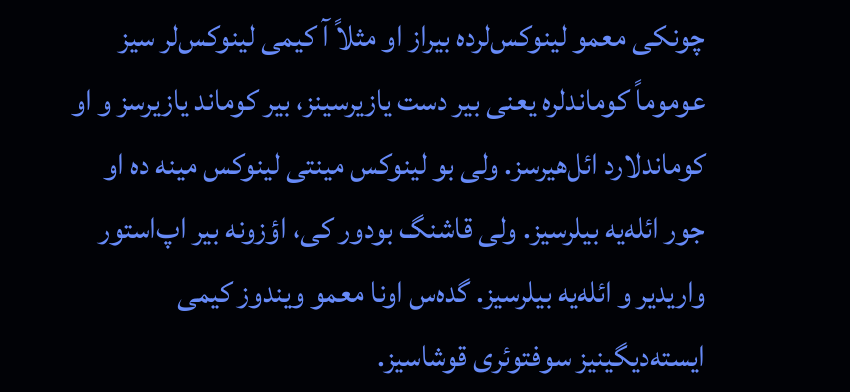چونکی معمو لینوکس‌لرده بیراز او مثلاً آ کیمی لینوکس‌لر سیز عوموماً کوماند‌لره یعنی بیر دست یازیرسینز، بیر کوماند یازیرسز و او کوماند‌لارد ائل‌هیرسز. ولی بو لینوکس مینتی لینوکس مینه ده او جور ائله‌یه بیلرسیز. ولی قاشنگ بودور کی، اؤزونه بیر اپ‌استور واریدیر و ائله‌یه بیلرسیز. گده‌س اونا معمو ویندوز کیمی ایسته‌دیگینیز سوفتوئری قوشاسیز.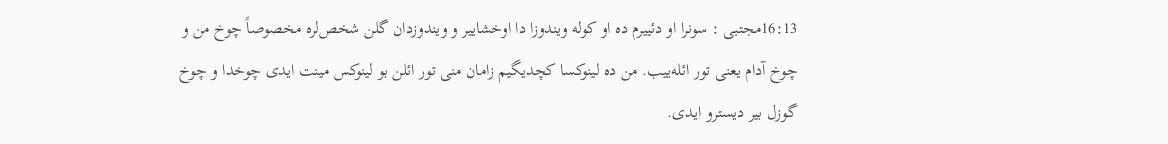16:13مجتبی : سونرا او دئییرم ده او کوله ویندوزا دا اوخشاییر و ویندوز‌دان گلن شخص‌لره مخصوصاً چوخ من و چوخ آدام یعنی تور ائله‌ییب. من ده لینوکسا کچدیگیم زامان منی تور ائلن بو لینوکس مینت ایدی چوخدا و چوخ گوزل بیر دیسترو ایدی.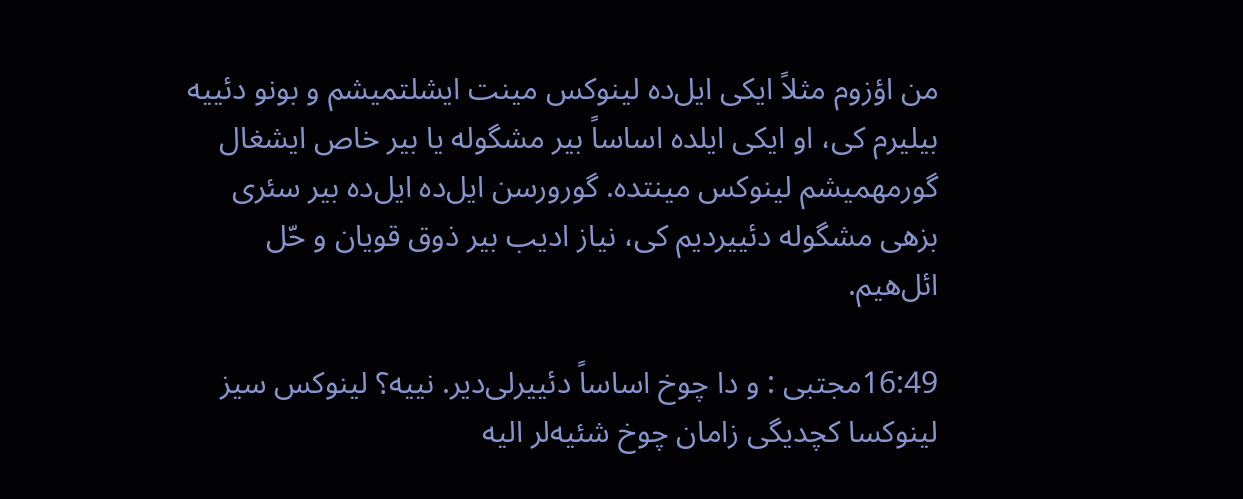من اؤزوم مثلاً ایکی ایل‌ده لینوکس مینت ایشلتمیشم و بونو دئییه بیلیرم کی، او ایکی ایلده اساساً بیر مشگوله یا بیر خاص ایشغال گورمهمیشم لینوکس مینتده. گورورسن ایل‌ده ایل‌ده بیر سئری بزهی مشگوله دئییردیم کی، نیاز ادیب بیر ذوق قویان و حّل ائل‌هیم.

16:49مجتبی : و دا چوخ اساساً دئییرلی‌دیر. نییه؟ لینوکس سیز لینوکسا کچدیگی زامان چوخ شئیه‌لر الیه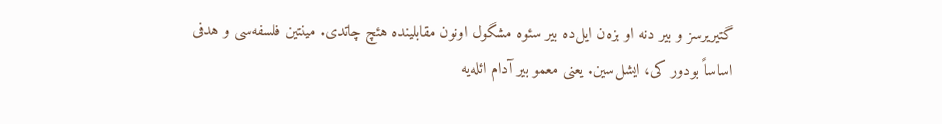گتیریرسز و بیر دنه او بزه‌ن ایل‌ده بیر سئوه مشگول اونون مقابلینده هئچ چاتدی. مینتین فلسفه‌سی و هدفی اساساً بودور کی، ایشل‌سین. یعنی معمو بیر آدام ائله‌یه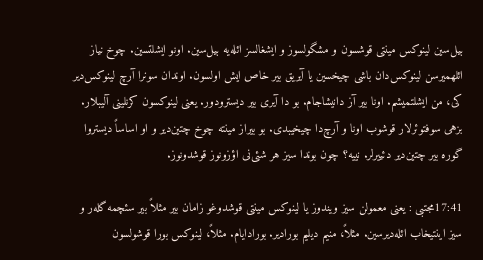بیل‌سین لینوکس مینتی قوشسون و مشگولسوز و ایشغالسز ائله‌یه بیل‌سین. اونو ایشلتسین. چوخ نیاز ائلهمیرسن لینوکس‌دان باشی چیخسین یا آیریق بیر خاص ایش اولسون. اوندان سونرا آرچ لینوکس‌دیر کی، من ایشلتمیشم. اونا بیر آز دانیشاجام. بو دا آیری بیر دیسترو‌دور. یعنی لینوکسون کرنلینی آلیبلار. بزهی سوفتوئرلار قوشوب اونا و آرچ‌دا چیخیبدی. بو بیراز مینته چوخ چتین‌دیر و او اساساً دیستروا گوره بیر چتین‌دیر دئییرلر. نییه؟ چون بوندا سیز هر شئی‌نی اؤزونوز قوشدونوز.

17:41مجتبی : یعنی معمو‌لن سیز ویندوز یا لینوکس مینتی قوشدوغو زامان بیر مثلاً بیر سئچمه گله‌ر و سیز اینتیخاب ائله‌دیرسین. مثلاً، منیم دیلیم بورادیر. بورادایام. مثلاً، لینوکس بورا قوشولسون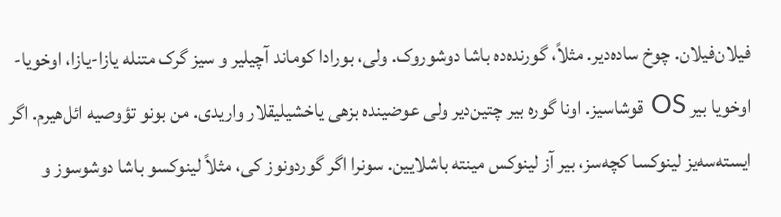فیلان‌فیلان. چوخ ساده‌دیر. مثلاً، گورنده‌ده باشا دوشوروک. ولی، بورادا کوماند آچیلیر و سیز گرک متنله یازا-یازا، اوخویا-اوخویا بیر OS قوشاسیز. اونا گوره بیر چتین‌دیر ولی عوضینده بزهی یاخشیلیقلار واریدی. من بونو تؤوصیه ائل‌هیرم. اگر ایسته‌سه‌یز لینوکسا کچه‌سز، بیر آز لینوکس مینته باشلایین. سونرا اگر گوردونوز کی، مثلاً لینوکسو باشا دوشوسوز و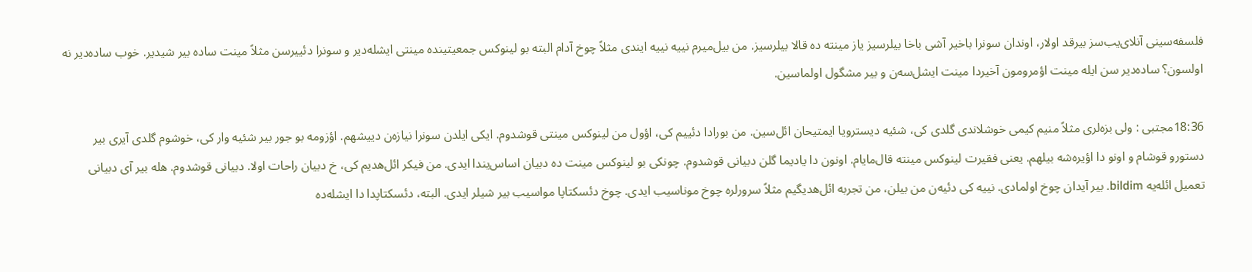فلسفه‌سینی آنلای‌یب‌سز بیرقد اولار، اوندان سونرا باخیر آشی باخا بیلرسیز یاز مینته ده قالا بیلرسیز. من بیل‌میرم نییه نییه ایندی مثلاً چوخ آدام البته بو لینوکس جمعیتینده مینتی ایشله‌دیر و سونرا دئییرسن مثلاً مینت ساده بیر شیدیر. خوب ساده‌دیر نه اولسون؟ ساده‌دیر سن ایله مینت اؤمرومون آخیر‌دا مینت ایشل‌سه‌ن و بیر مشگول اولماسین.

18:36مجتبی : ولی بزه‌لری مثلاً منیم کیمی خوشلاندی گلدی کی، شئیه دیسترو‌یا ایمتیحان ائل‌سین. من بورادا دئییم کی، اؤول من لینوکس مینتی قوشدوم. ایکی ایلدن سونرا نیازه‌ن دییشهم. اؤزومه بو جور بیر شئیه وار کی، خوشوم گلدی آیری بیر دستورو قوشام و اونو دا اؤیره‌شه بیلهم. یعنی فقیرت لینوکس مینته قال‌مایام. اونون دا یادیما گلن دبیانی قوشدوم. چونکی بو لینوکس مینت ده دبیان اساس‌یندا ایدی. من فیکر ائل‌هدیم کی، خ دبیان راحات اولا. دبیانی قوشدوم. هله بیر آی دبیانی تعمیل ائله‌یه bildim. بیر آیدان چوخ اولمادی. نییه کی دئیه‌ن من بیلن، من تجربه ائل‌هدیگیم مثلاً سرورلره چوخ موناسیب ایدی. چوخ دئسکتاپا مواسیب بیر شیلر ایدی. البته، دئسکتاپدا دا ایشله‌ده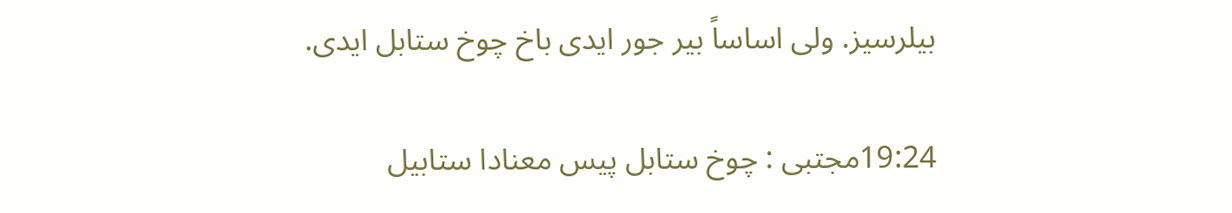بیلرسیز. ولی اساساً بیر جور ایدی باخ چوخ ستابل ایدی.

19:24مجتبی : چوخ ستابل پیس معنادا ستابیل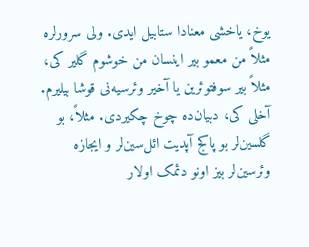یوخ، یاخشی معنادا ستابیل ایدی. ولی سرورلره مثلاً من معمو بیر اینسان من خوشوم گلیر کی، مثلاً بیر سوفتوئرین یا آخیر وئرسیه‌نی قوشا بیلیرم. آخلی کی، دبیان‌ده چوخ چکیردی. مثلاً، بو گلسین‌لر بو پاکج آپدیت ائل‌سین‌لر و ایجازه وئرسین‌لر بیز اونو دئمک اولار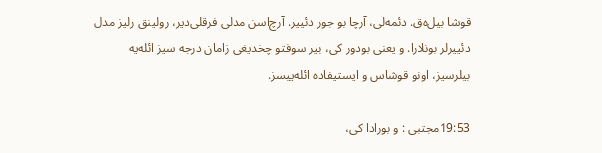قوشا بیل‌ه‌ق. دئمه‌لی، آرچا بو جور دئییر. آرچ‌اسن مدلی فرقلی‌دیر، رولینق رلیز مدل دئییرلر بونلارا. و یعنی بودور کی، بیر سوفتو چخدیغی زامان درجه سیز ائله‌یه بیلرسیز، اونو قوشاس و ایستیفاده ائله‌ییسز.

19:53مجتبی : و بورادا کی،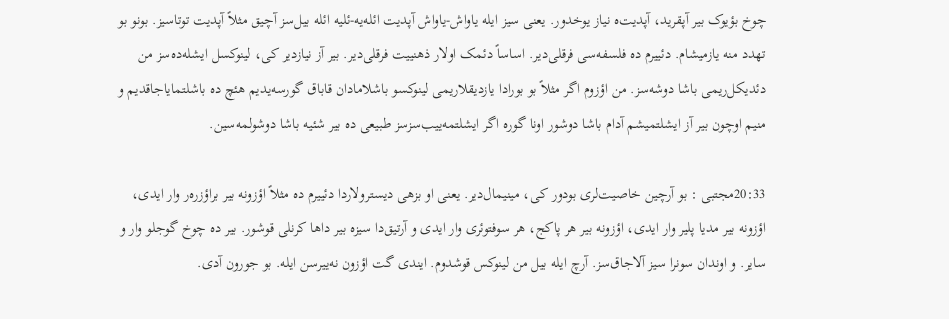چوخ بؤیوک بیر آپقرید، آپدیت‌ه نیاز یوخدور. یعنی سیز ایله یاواش-یاواش آپدیت ائله‌یه-ئلیه ائله بیل‌سز آچیق مثلاً آپدیت توتاسیز. بونو بو تهدد منه یازمیشام. دئییرم ده فلسفه‌سی فرقلی‌دیر. اساساً دئمک اولار ذهنییت فرقلی‌دیر. بیر آز نیازدیر کی، لینوکسل ایشله‌ده‌سز من دئدیکل‌ریمی باشا دوشه‌سز. من اؤزوم اگر مثلاً بو بورادا یازدیقلاریمی لینوکسو باشلامادان قاباق گورسه‌یدیم هئچ ده باشلتمایاجاقدیم و منیم اوچون بیر آز ایشلتمیشم آدام باشا دوشور اونا گوره اگر ایشلتمه‌ییب‌سزسز طبیعی ده بیر شئیه باشا دوشولمه‌سین.

20:33مجتبی : بو آرچین خاصیت‌لری بودور کی، مینیمال‌دیر. یعنی او بزهی دیسترو‌لاردا دئییرم ده مثلاً اؤزونه بیر براؤزره‌ر وار ایدی، اؤزونه بیر مدیا پلیر وار ایدی، اؤزونه بیر هر پاکج، هر سوفتوئری وار ایدی و آرتیق‌دا سیزه بیر داها کرنلی قوشور. بیر ده چوخ گوجلو وار و سایر. و اوندان سونرا سیز آلاجاق‌سز. آرچ ایله بیل من لینوکس قوشدوم. ایندی گت اؤزون نه‌ییرسن ایله. بو جورون آدی.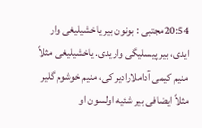20:54مجتبی : بونون بیر یاخشیلیغی وار ایدی، بیر پیسلیگی واریدی. یاخشیلیغی مثلاً منیم کیمی آداملارادیر کی، منیم خوشوم گلیر مثلاً ایضافی بیر شئیه اولسون او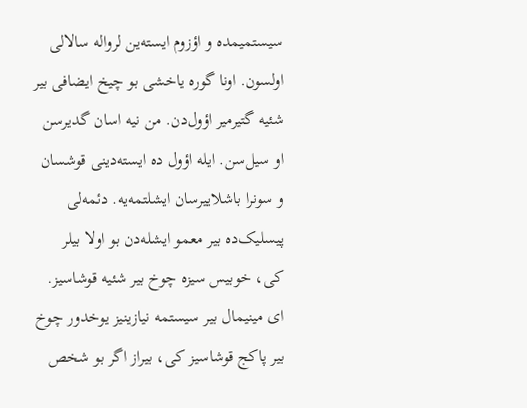سیستمیمده و اؤزوم ایسته‌ین لرواله سالالی اولسون. اونا گوره یاخشی بو چیخ ایضافی بیر شئیه گتیرمیر اؤول‌دن. من نیه اسان گدیرسن او سیل‌سن. ایله اؤول ده ایسته‌دینی قوشسان و سونرا باشلاییرسان ایشلتمه‌یه. دئمه‌لی پیسلیک‌ده بیر معمو ایشله‌دن بو اولا بیلر کی، خوبیس سیزه چوخ بیر شئیه قوشاسیز. ای مینیمال بیر سیستمه نیازینیز یوخدور چوخ بیر پاکج قوشاسیز کی، بیراز اگر بو شخص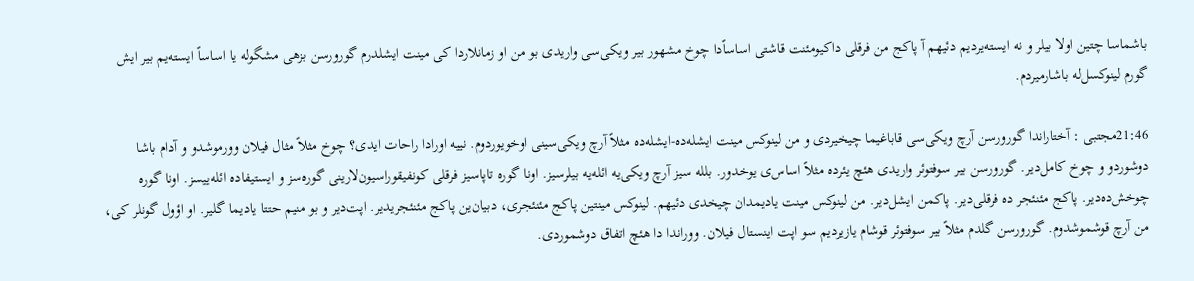باشماسا چتین اولا بیلر و نه ایسته‌یردیم دئیهم آ پاکج من فرقلی داکیومئنت قاشتی اساساً‌دا چوخ مشهور بیر ویکی‌سی واریدی بو من او زمانلاردا کی مینت ایشلدرم گورورسن بزهی مشگوله یا اساساً ایسته‌یم بیر ایش گورم لینوکسل‌له باشارمیردم.

21:46مجتبی : آختاراندا گورورسن آرچ ویکی‌سی قاباغیما چیخیردی و من لینوکس مینت ایشله‌ده-ایشله‌ده مثلاً آرچ ویکی‌سینی اوخویوردوم. نییه اورادا راحات ایدی؟ چوخ مثلاً مثال فیلان وورموشدو و آدام باشا دوشوردو و چوخ کامل‌دیر. گورورسن بیر سوفتوئر واریدی هئچ یئرده مثلاً اساس‌ی یوخدور. بلله سیز آرچ ویکی‌یه ائله‌یه بیلرسیز. اونا گوره تاپاسیز فرقلی کونفیقوراسیون‌لارینی گوره‌سز و ایستیفاده ائله‌ییسز. اونا گوره چوخش‌ده‌دیر. پاکج مئنئجر ده فرقلی‌دیر. پاکمن ایشل‌دیر. من لینوکس مینت یادیمدان چیخدی دئیهم. لینوکس مینتین پاکج مئنئجری، دبیان‌ین پاکج مئنئجریدیر. اپت‌دیر و بو منیم حتتا یادیما گلیر. او اؤول گونلر کی، من آرچ قوشموشدوم. گورورسن گلدم مثلاً بیر سوفتوئر قوشام یازیردیم سو اپت اینستال فیلان. ووراندا دا هئچ اتفاق دوشموردی.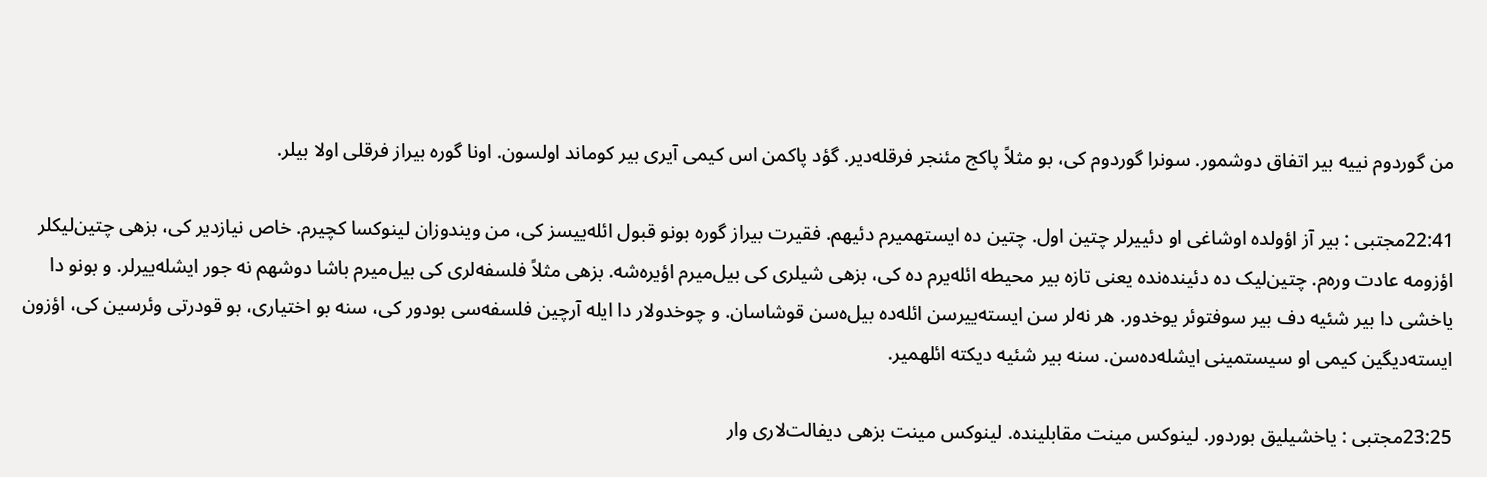من گوردوم نییه بیر اتفاق دوشمور. سونرا گوردوم کی، بو مثلاً پاکج مئنجر فرقله‌دیر. گؤد پاکمن اس کیمی آیری بیر کوماند اولسون. اونا گوره بیراز فرقلی اولا بیلر.

22:41مجتبی : بیر آز اؤولده اوشاغی او دئییرلر چتین اول. چتین ده ایستهمیرم دئیهم. فقیرت بیراز گوره بونو قبول ائله‌ییسز کی، من ویندوزان لینوکسا کچیرم. خاص نیازدیر کی، بزهی چتین‌لیکلر اؤزومه عادت وره‌م. چتین‌لیک ده دئینده‌نده یعنی تازه بیر محیطه ائله‌یرم ده کی، بزهی شیلری کی بیل‌میرم اؤیره‌شه. بزهی مثلاً فلسفه‌لری کی بیل‌میرم باشا دوشهم نه جور ایشله‌ییرلر. و بونو دا یاخشی دا بیر شئیه دف بیر سوفتوئر یوخدور. هر نه‌لر سن ایسته‌ییرسن ائله‌ده بیل‌ه‌سن قوشاسان. و چوخدولار دا ایله آرچین فلسفه‌سی بودور کی، سنه بو اختیاری، بو قودرتی وئرسین کی، اؤزون ایسته‌دیگین کیمی او سیستمینی ایشله‌ده‌سن. سنه بیر شئیه دیکته ائلهمیر.

23:25مجتبی : یاخشیلیق بوردور. لینوکس مینت مقابلینده. لینوکس مینت بزهی دیفالت‌لاری وار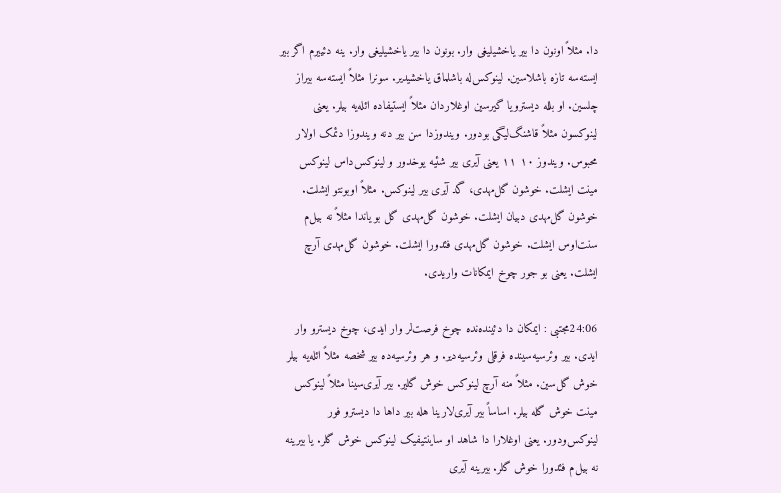دا. مثلاً اونون دا بیر یاخشیلیغی وار. بونون دا بیر یاخشیلیغی وار. ینه دئییرم اگر بیر ایسته‌سه تازه باشلاسین. لینوکس‌له باشلماق یاخشیدیر. سونرا مثلاً ایسته‌سه بیراز چلسین. او بلله دیسترو‌یا گیرسین اوغلاردان مثلاً ایستیفاده ائله‌یه بیلر. یعنی لینوکسون مثلاً قاشنگ‌لیگی بودور. ویندوزدا سن بیر دنه ویندوزا دئمک اولار محبوس. ویندوز ۱۰ ۱۱ یعنی آیری بیر شئیه یوخدور و لینوکس‌داس لینوکس مینت ایشلت. خوشون گل‌مهدی، گد آیری بیر لینوکس. مثلاً اوبونتو ایشلت. خوشون گل‌مهدی دبیان ایشلت. خوشون گل‌مهدی گل بو یاندا مثلاً نه بیل‌م سنت‌او‌س ایشلت. خوشون گل‌مهدی فئدورا ایشلت. خوشون گل‌مهدی آرچ ایشلت. یعنی بو جور چوخ ایمکانات واریدی.

24:06مجتبی : ایمکان دا دئینده‌نده چوخ فرصت‌لر وار ایدی، چوخ دیسترو وار ایدی. بیر وئرسیه‌سینده فرقلی وئرسیه‌دیر. و هر وئرسیه‌ده بیر شخصه مثلاً ائله‌یه بیلر خوش گل‌سین. مثلاً منه آرچ لینوکس خوش گلیر. بیر آیری‌سینا مثلاً لینوکس مینت خوش گله بیلر. اساساً بیر آیری‌لارینا هله بیر داها دا دیسترو فور لینوکس‌ودور. یعنی اوغلارا دا شاهد او ساینتیفیک لینوکس خوش گلر. یا بیرینه نه بیل‌م فئدورا خوش گلر. بیرینه آیری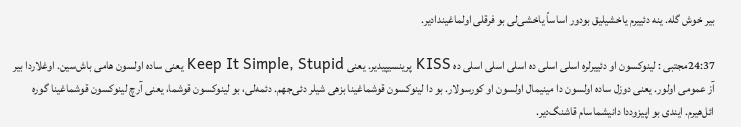بیر خوش گله. ینه دئییرم یاخشیلیق بودور اساساً یاخشی‌لی بو فرقلی اولماغیندادیر.

24:37مجتبی : لینوکسون او دئییرلره اسلی اسلی ده اسلی اسلی اسلی ده KISS پرینسیپیدیر. یعنی Keep It Simple, Stupid یعنی ساده اولسون هامی باش‌سین. اوغلاردا بیر آز عمومی اولور. یعنی دوزل ساده اولسون دا مینیمال اولسون او کورسولار. بو دا لینوکسون قوشماغینا بزهی شیلر دئی‌جهم. دئمه‌لی، بو لینوکسون قوشما، یعنی آرچ لینوکسون قوشماغینا گوره ائل‌هیرم. ایندی بو اپیزوددا دانیشماسام قاشنگ‌دیر.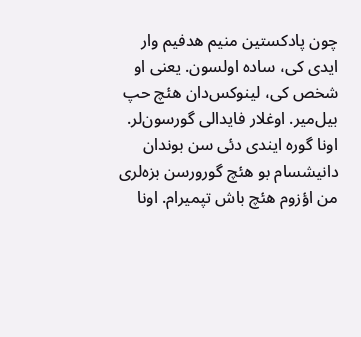چون پادکستین منیم هدفیم وار ایدی کی، ساده اولسون. یعنی او شخص کی، لینوکس‌دان هئچ حپ بیل‌میر. اوغلار فایدالی گورسون‌لر. اونا گوره ایندی دئی سن بوندان دانیشسام بو هئچ گورورسن بزه‌لری من اؤزوم هئچ باش تپمیرام. اونا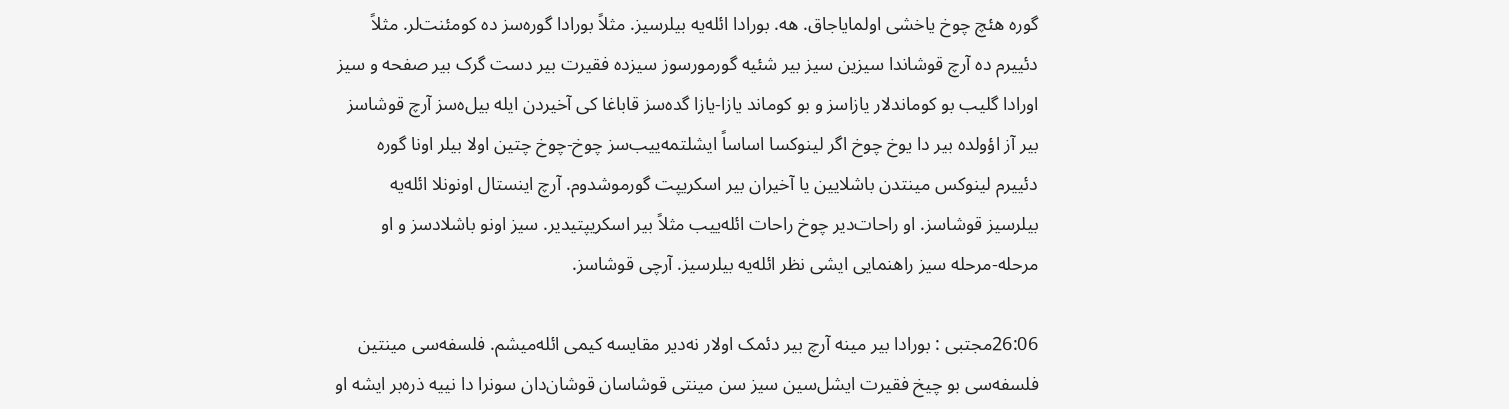گوره هئچ چوخ یاخشی اولمایاجاق. هه. بورادا ائله‌یه بیلرسیز. مثلاً بورادا گوره‌سز ده کومئنت‌لر. مثلاً دئییرم ده آرچ قوشاندا سیزین سیز بیر شئیه گورمورسوز سیزده فقیرت بیر دست گرک بیر صفحه و سیز اورادا گلیب بو کوماندلار یازاسز و بو کوماند یازا-یازا گده‌سز قاباغا کی آخیر‌دن ایله بیل‌ه‌سز آرچ قوشاسز بیر آز اؤولده بیر دا یوخ چوخ اگر لینوکسا اساساً ایشلتمه‌ییب‌سز چوخ-چوخ چتین اولا بیلر اونا گوره دئییرم لینوکس مینتدن باشلایین یا آخیران بیر اسکریپت گورموشدوم. آرچ اینستال اونونلا ائله‌یه بیلرسیز قوشاسز. او راحات‌دیر چوخ راحات ائله‌ییب مثلاً بیر اسکریپتیدیر. سیز اونو باشلاد‌سز و او مرحله-مرحله سیز راهنمایی ایشی نظر ائله‌یه بیلرسیز. آرچی قوشاسز.

26:06مجتبی : بورادا بیر مینه آرچ بیر دئمک اولار نه‌دیر مقایسه کیمی ائله‌میشم. فلسفه‌سی مینتین فلسفه‌سی بو چیخ فقیرت ایشل‌سین سیز سن مینتی قوشاسان قوشان‌دان سونرا دا نییه ذره‌بر ایشه او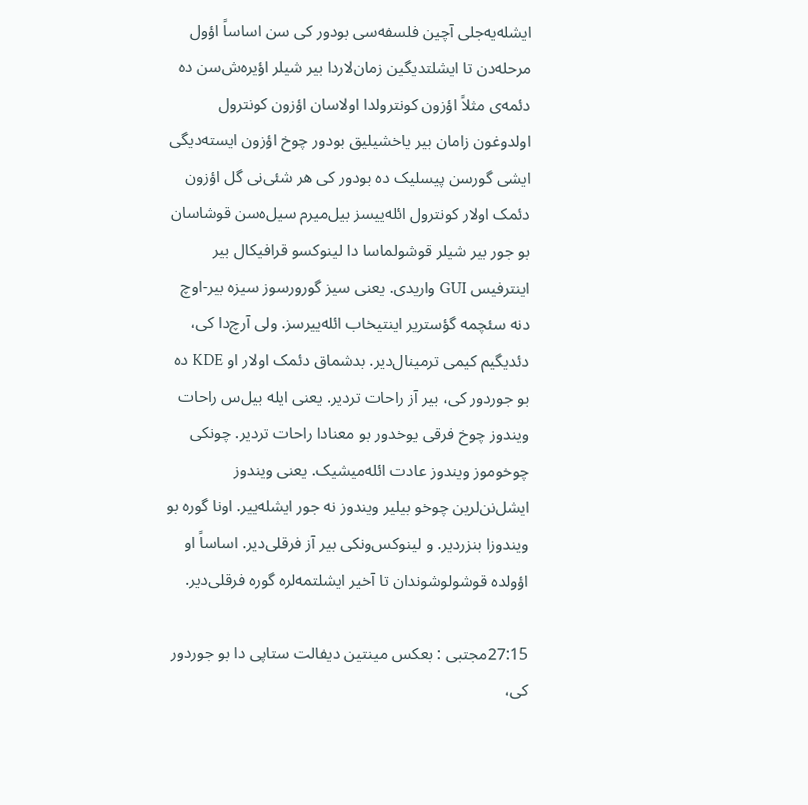ایشله‌یه‌جلی آچین فلسفه‌سی بودور کی سن اساساً اؤول مرحله‌دن تا ایشلتدیگین زمان‌لاردا بیر شیلر اؤیره‌ش‌سن ده دئمه‌ی مثلاً اؤزون کونترولدا اولاسان اؤزون کونترول اولدوغون زامان بیر یاخشیلیق بودور چوخ اؤزون ایسته‌دیگی ایشی گورسن پیسلیک ده بودور کی هر شئی‌نی گل اؤزون دئمک اولار کونترول ائله‌ییسز بیل‌میرم سیل‌ه‌سن قوشاسان بو جور بیر شیلر قوشولماسا دا لینوکسو قرافیکال بیر اینترفیس GUI واریدی. یعنی سیز گورورسوز سیزه بیر-اوچ دنه سئچمه گؤستریر اینتیخاب ائله‌ییرسز. ولی آرچ‌دا کی، دئدیگیم کیمی ترمینال‌دیر. بدشماق دئمک اولار او KDE ده بو جوردور کی، بیر آز راحات تردیر. یعنی ایله بیل‌س راحات ویندوز چوخ فرقی یوخدور بو معنادا راحات تردیر. چونکی چوخوموز ویندوز عادت ائله‌میشیک. یعنی ویندوز ایشل‌نن‌لرین چوخو بیلیر ویندوز نه جور ایشله‌ییر. اونا گوره بو ویندوزا بنزر‌دیر. و لینوکس‌ونکی بیر آز فرقلی‌دیر. اساساً او اؤولده قوشولوشوندان تا آخیر ایشلتمه‌لره گوره فرقلی‌دیر.

27:15مجتبی : بعکس مینتین دیفالت ستاپی دا بو جوردور کی،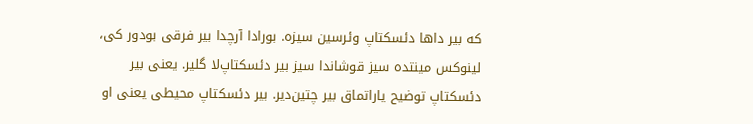که بیر داها دئسکتاپ وئرسین سیزه. بورادا آرچدا بیر فرقی بودور کی، لینوکس مینتده سیز قوشاندا سیز بیر دئسکتاپ‌لا گلیر. یعنی بیر دئسکتاپ توضیح یاراتماق بیر چتین‌دیر. بیر دئسکتاپ محیطی یعنی او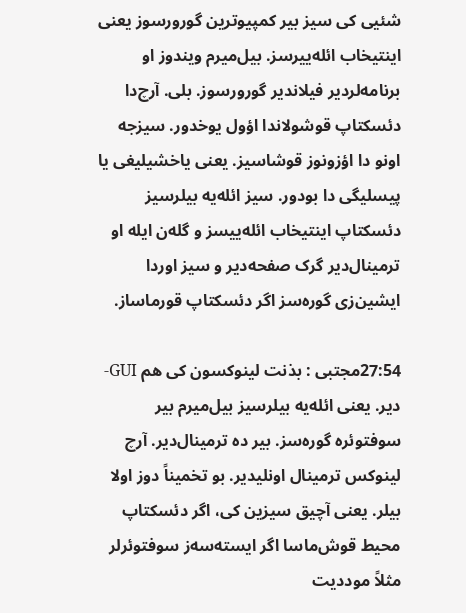شئیی کی سیز بیر کمپیوترین گورورسوز یعنی اینتیخاب ائله‌ییرسز. بیل‌میرم ویندوز او برنامه‌لردیر فیلاندیر گورورسوز. بلی. آرچ‌دا دئسکتاپ قوشولاندا اؤول یوخدور. سیزجه اونو دا اؤزونوز قوشاسیز. یعنی یاخشیلیغی یا پیسلیگی دا بودور. سیز ائله‌یه بیلرسیز دئسکتاپ اینتیخاب ائله‌ییسز و گله‌ن ایله او ترمینال‌دیر گرک صفحه‌دیر و سیز اوردا ایشین‌زی گوره‌سز اگر دئسکتاپ قور‌ماساز.

27:54مجتبی : بذنت لینوکسون کی هم GUI-دیر. یعنی ائله‌یه بیلرسیز بیل‌میرم بیر سوفتوئره گوره‌سز. بیر ده ترمینال‌دیر. آرچ لینوکس ترمینال اونلیدیر. بو تخمیناً دوز اولا بیلر. یعنی آچیق سیزین کی، اگر دئسکتاپ محیط قوش‌ماسا اگر ایسته‌سه‌ز سوفتوئر‌لر مثلاً موددیت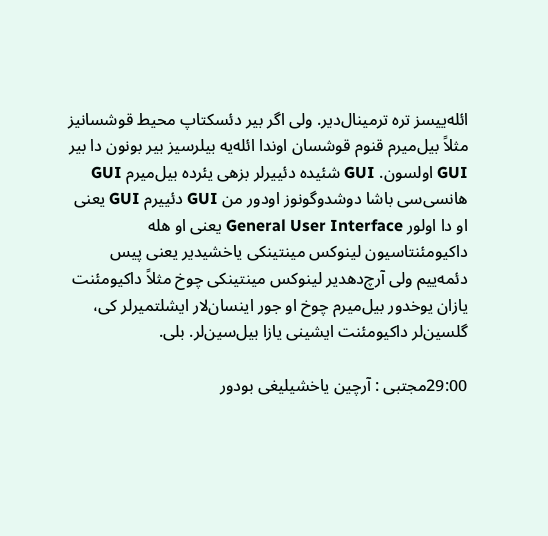ائله‌ییسز تره ترمینال‌دیر. ولی اگر بیر دئسکتاپ محیط قوشسانیز مثلاً بیل‌میرم قنوم قوشسان اوندا ائله‌یه بیلرسیز بیر بونون دا بیر GUI اولسون. GUI شئیده دئییرلر بزهی یئرده بیل‌میرم GUI هانسی‌سی باشا دوشدوگونوز او‌دور من GUI دئییرم GUI یعنی او دا اولور General User Interface یعنی او هله داکیومئنتاسیون لینوکس مینتینکی یاخشیدیر یعنی پیس دئمه‌ییم ولی آرچ‌د‌هدیر لینوکس مینتینکی چوخ مثلاً داکیومئنت یازان یوخدور بیل‌میرم چوخ او جور اینسان‌لار ایشلتمیرلر کی، گلسین‌لر داکیومئنت ایشینی یازا بیل‌سین‌لر. بلی.

29:00مجتبی : آرچین یاخشیلیغی بودور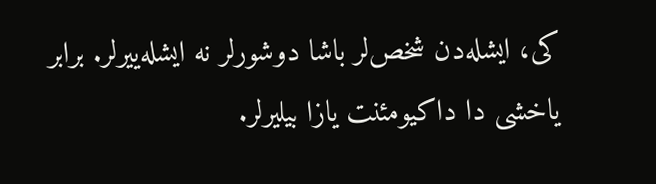کی، ایشله‌دن شخص‌لر باشا دوشورلر نه ایشله‌ییرلر. برابر یاخشی دا داکیومئنت یازا بیلیرلر.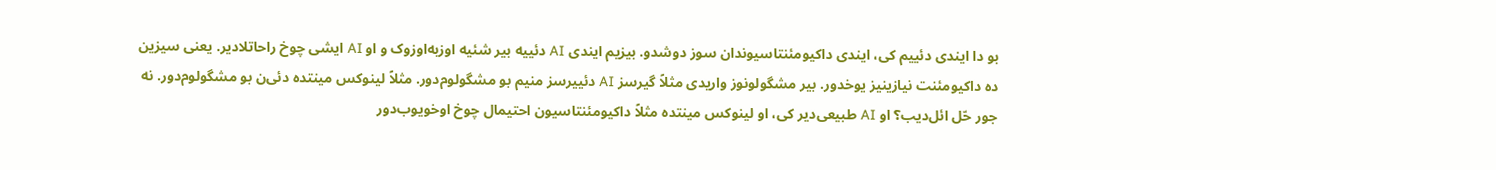بو دا ایندی دئییم کی، ایندی داکیومئنتاسیوندان سوز دوشدو. بیزیم ایندی AI دئییه بیر شئیه اوزبه‌اوزوک و او AI ایشی چوخ راحاتلادیر. یعنی سیزین ده داکیومئنت نیازینیز یوخدور. بیر مشگولونوز واریدی مثلاً گیر‌سز AI دئییرسز منیم بو مشگولوم‌دور. مثلاً لینوکس مینتده دئی‌ن بو مشگولوم‌دور. نه جور حّل ائل‌دیب؟ او AI طبیعی‌دیر کی، او لینوکس مینتده مثلاً داکیومئنتاسیون احتیمال چوخ اوخویوب‌دور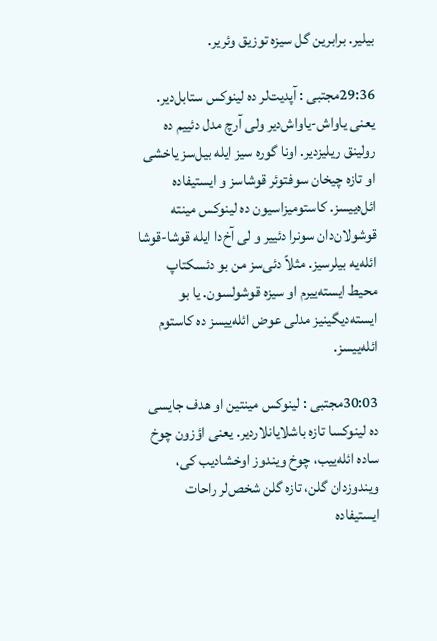بیلیر. برابرین گل سیزه توزیق وئریر.

29:36مجتبی : آپدیت‌لر ده لینوکس ستابل‌دیر. یعنی یاواش-یاواش‌دیر ولی آرچ مدل دئییم ده رولینق ریلیز‌دیر. اونا گوره سیز ایله بیل‌سز یاخشی او تازه چیخان سوفتوئر قوشاسز و ایستیفاده ائل‌ه‌ییسز. کاستومیزاسیون ده لینوکس مینته قوشولان‌دان سونرا دئییر و لی آخ‌دا ایله قوشا-قوشا ائله‌یه بیلرسیز. مثلاً دئی‌سز من بو دئسکتاپ محیط ایسته‌ییرم او سیزه قوشولسون. یا بو ایسته‌دیگینیز مدلی عوض ائله‌ییسز ده کاستوم ائله‌ییسز.

30:03مجتبی : لینوکس مینتین او هدف جایسی ده لینوکسا تازه باشلایانلاردیر. یعنی اؤزون چوخ ساده ائله‌ییب، چوخ ویندوز اوخشادیب کی، ویندوز‌دان گلن، تازه گلن شخص‌لر راحات ایستیفاده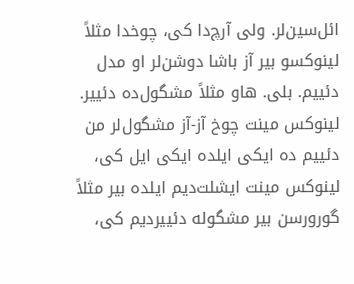ائل‌سین‌لر. ولی آرچ‌دا کی، چوخدا مثلاً لینوکسو بیر آز باشا دوشن‌لر او مدل دئییم. بلی. هاو مثلاً مشگول‌ده دئییر. لینوکس مینت چوخ آز-آز مشگول‌لر من دئییم ده ایکی ایلده ایکی ایل کی، لینوکس مینت ایشلت‌دیم ایلده بیر مثلاً گورورسن بیر مشگوله دئییردیم کی،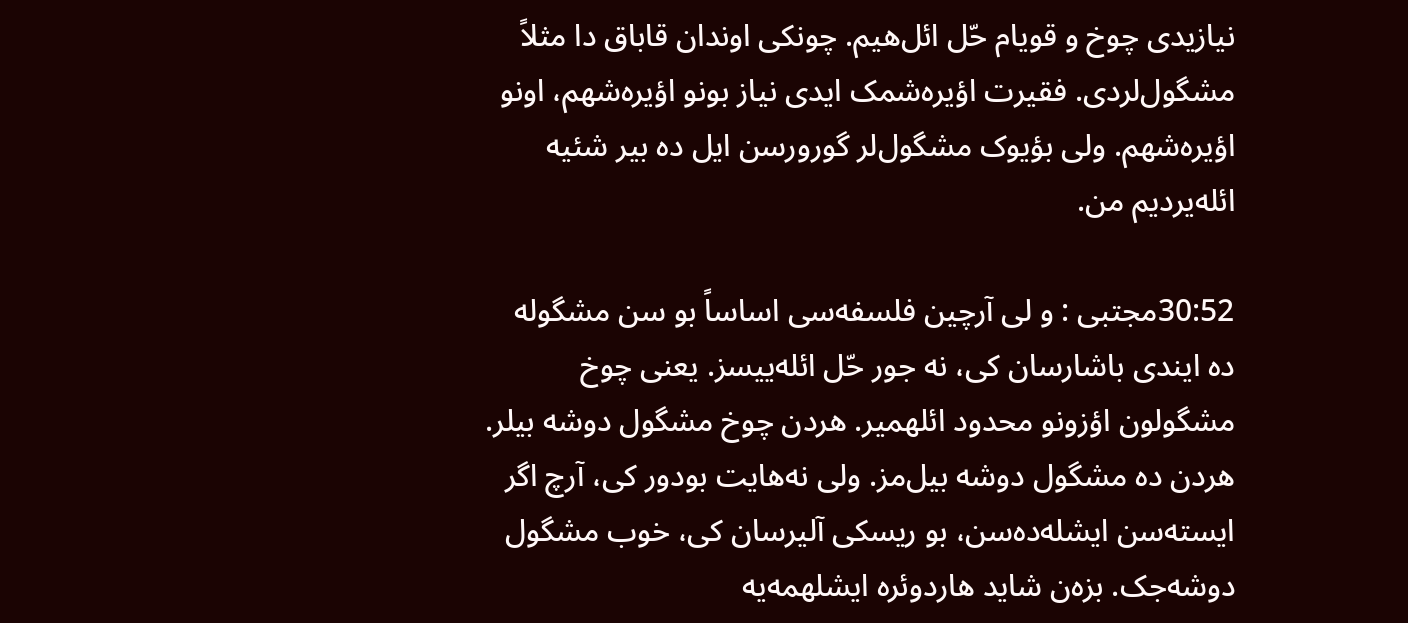نیازیدی چوخ و قویام حّل ائل‌هیم. چونکی اوندان قاباق دا مثلاً مشگول‌لردی. فقیرت اؤیره‌شمک ایدی نیاز بونو اؤیره‌شهم، اونو اؤیره‌شهم. ولی بؤیوک مشگول‌لر گورورسن ایل ده بیر شئیه ائله‌یردیم من.

30:52مجتبی : و لی آرچین فلسفه‌سی اساساً بو سن مشگوله ده ایندی باشارسان کی، نه جور حّل ائله‌ییسز. یعنی چوخ مشگولون اؤزونو محدود ائلهمیر. هر‌دن چوخ مشگول دوشه بیلر. هر‌دن ده مشگول دوشه بیل‌مز. ولی نه‌هایت بودور کی، آرچ اگر ایسته‌سن ایشله‌ده‌سن، بو ریسکی آلیرسان کی، خوب مشگول دوشه‌جک. بزه‌ن شاید هاردوئره ایشلهمه‌یه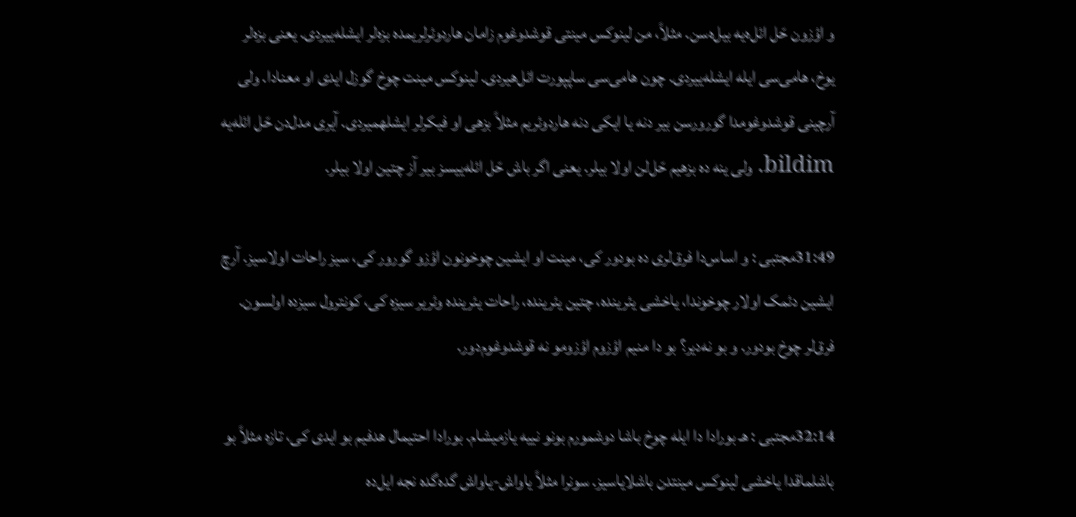و اؤزون حّل ائل‌ه‌یه بیل‌ه‌سن. مثلاً، من لینوکس مینتی قوشدوغوم زامان هاردوئر‌لریمده بزه‌لر ایشله‌ییردی. یعنی بزه‌لر یوخ، هامی‌سی ایله ایشله‌ییردی. چون هامی‌سی ساپپورت ائل‌هیردی. لینوکس مینت چوخ گوزل ایدی او معنادا. ولی آرچینی قوشدوغومدا گورورسن بیر دنه یا ایکی دنه هاردوئریم مثلاً بزهی او فیکر‌لر ایشلهمیردی. آیری مدل‌دن حّل ائله‌یه bildim. ولی ینه ده بزهیم حّل‌لن اولا بیلر. یعنی اگر باش حّل ائله‌ییسز بیر آز چتین اولا بیلر.

31:49مجتبی : و اساس‌دا فرق‌لری ده بودور کی، مینت او ایشین چوخونون اؤزو گورور کی، سیز راحات اولاسیز. آرچ ایشین دئمک اولار چوخوندا، یاخشی یئرینده، چتین یئرینده، راحات یئرینده وئریر سیزه کی، کونترول سیزده اولسون. فرق‌لر چوخ بودور. و بو نه‌دیر؟ بو دا منیم اؤزوم اؤزومو نه قوشدوغوم‌دور.

32:14مجتبی : هـ بورادا دا ایله چوخ باشا دوشمورم بونو نییه یازمیشام. بورادا احتیمال هدفیم بو ایدی کی، تازه مثلاً بو باشلماقدا یاخشی لینوکس مینتدن باشلایاسیز. سونرا مثلاً یاواش-یاواش گده‌گده نجه ایل‌ده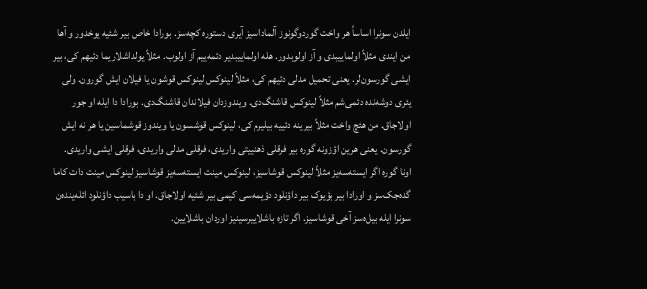ایلدن سونرا اساساً هر واخت گوردوگونوز آلماداسیز آیری دستوره کچه‌سز. بورادا خاص بیر شئیه یوخدور و آها من ایندی مثلاً اولماییبدی و آز اولوبدور. هله اولماییبدیر دئمه‌ییم آز اولوب. مثلاً یولداشلاریما دئیهم کی، بیر ایشی گورسون‌لر. یعنی تحمیل مدلی دئیهم کی، مثلاً لینوکس لینوکس قوشون یا فیلان ایش گورون. ولی یئری دوشه‌نده دئمی‌شم مثلاً لینوکس قاشنگ‌دی. ویندوز‌دان فیلاندان قاشنگ‌دی. بورادا دا ایله او جور اولاجاق. من هئچ واخت مثلاً بیرینه دئییه بیلیرم کی، لینوکس قوشسون یا ویندوز قوشماسین یا هر نه ایش گورسون. یعنی هرین اؤزونه گوره بیر فرقلی ذهنییتی واریدی، فرقلی مدلی واریدی، فرقلی ایشی واریدی. اونا گوره اگر ایسته‌سه‌یز مثلاً لینوکس قوشاسیز، لینوکس مینت ایسته‌سه‌یز قوشاسیز لینوکس مینت دات کاما گده‌جک‌سز و اورادا بیر بؤیوک بیر داؤنلود دؤیمه‌سی کیمی بیر شئیه اولاجاق. او دا باسیب داؤنلود ائله‌ینده‌ن سونرا ایله بیل‌ه‌سز آخی قوشاسیز. اگر تازه باشلاییرسینیز اوردان باشلایین.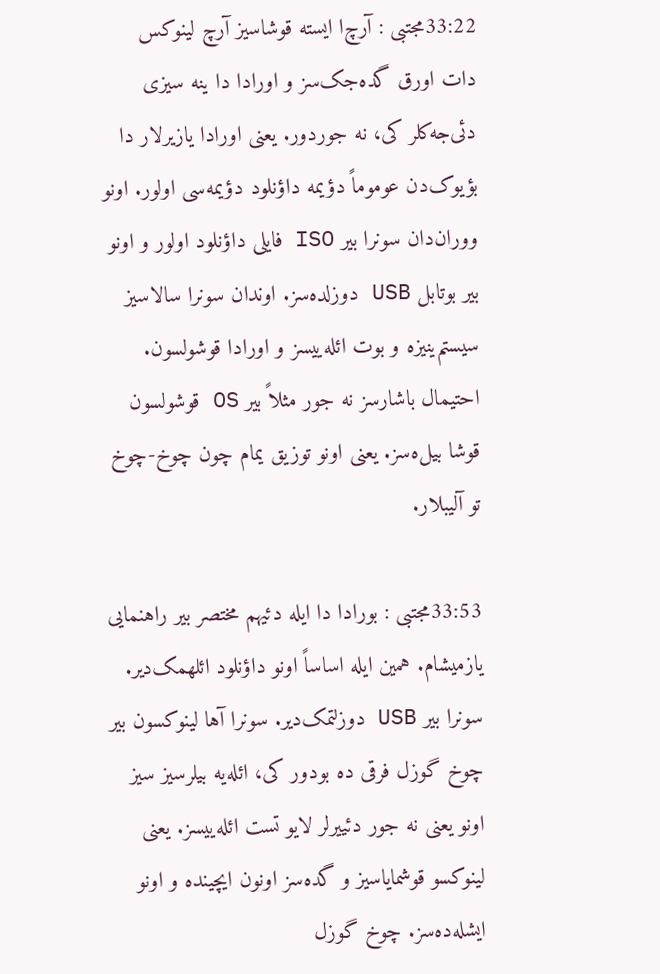33:22مجتبی : آرچ‌ا ایسته قوشاسیز آرچ لینوکس دات اورق گده‌جک‌سز و اورادا دا ینه سیزى دئی‌جه‌کلر کی، نه جوردور. یعنی اورادا یازیرلار دا بؤیوک‌دن عوموماً دؤیمه داؤنلود دؤیمه‌سی اولور. اونو ووران‌دان سونرا بیر ISO فایلی داؤنلود اولور و اونو بیر بوتابل USB دوزلده‌سز. اوندان سونرا سالاسیز سیستم‌ینیزه و بوت ائله‌ییسز و اورادا قوشولسون. احتیمال باشارسز نه جور مثلاً بیر OS قوشولسون قوشا بیل‌ه‌سز. یعنی اونو توزیق یمام چون چوخ-چوخ تو آلیبلار.

33:53مجتبی : بورادا دا ایله دئیهم مختصر بیر راهنمایی یازمیشام. همین ایله اساساً اونو داؤنلود ائلهمک‌دیر. سونرا بیر USB دوزلتمک‌دیر. سونرا آها لینوکسون بیر چوخ گوزل فرقی ده بودور کی، ائله‌یه بیلرسیز سیز اونو یعنی نه جور دئییرلر لایو تست ائله‌ییسز. یعنی لینوکسو قوشمایاسیز و گده‌سز اونون ایچینده و اونو ایشله‌ده‌سز. چوخ گوزل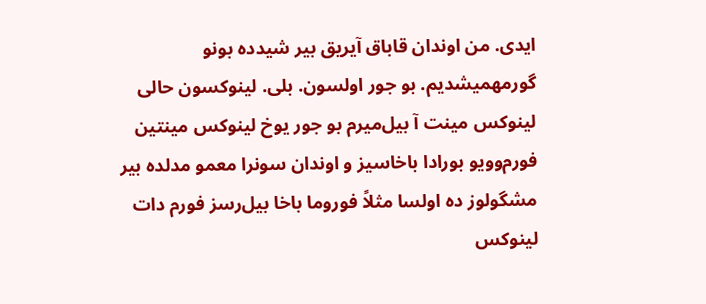ایدی. من اوندان قاباق آیریق بیر شید‌ده بونو گورمهمیشدیم. بو جور اولسون. بلی. لینوکسون حالی لینوکس مینت آ بیل‌میرم بو جور یوخ لینوکس مینتین فورم‌و‌و‌یو بورادا باخاسیز و اوندان سونرا معمو مدلده بیر مشگولوز ده اولسا مثلاً فوروما باخا بیل‌رسز فورم دات لینوکس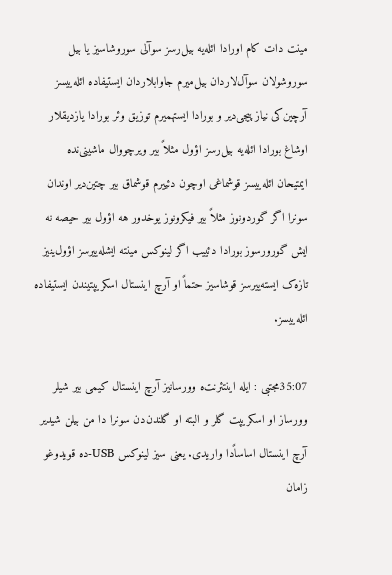مینت دات کام اورادا ائله‌یه بیل‌رسز سوآلی سوروشاسیز یا بیل سوروشولان سوآل‌لاردان بیل‌میرم جاوابلاردان ایستیفاده ائله‌ییسز آرچین‌کی نیاز پیجی‌دیر و بورادا ایستهمیرم توزیق وئر بورادا یازدیقلار اوشاغ بورادا ائله‌یه بیل‌رسز اؤول مثلاً بیر ویرچووال ماشینی‌نده ایمتیحان ائله‌ییسز قوشماغی اوچون دئییرم قوشماق بیر چتین‌دیر اوندان سونرا اگر گوردونوز مثلاً بیر فیکرونوز یوخدور هه اؤول بیر حیصه نه ایش گورورسوز بورادا دئییب اگر لینوکس مینته ایشله‌ییرسز اؤول‌ینیز تازه‌ک ایسته‌ییرسز قوشاسیز حتماً او آرچ اینستال اسکریپتیندن ایستیفاده ائله‌ییسز.

35:07مجتبی : ایله اینتئرنت‌ه وورسانیز آرچ اینستال کیمی بیر شیلر وورساز او اسکریپت گلر و البته او گلندن‌دن سونرا دا من بیلن شیدیر آرچ اینستال اساساً‌دا واریدی. یعنی سیز لینوکس USB-ده قویدوغو زامان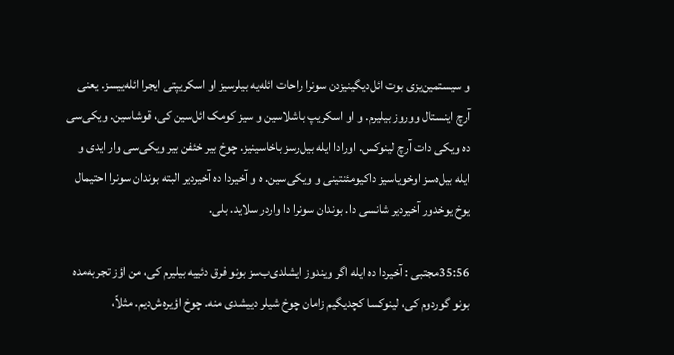و سیستمین‌یزی بوت ائل‌دیگینیزدن سونرا راحات ائله‌یه بیلرسیز او اسکریپتی ایجرا ائله‌ییسز. یعنی آرچ اینستال ووروز بیلیرم. و او اسکریپ باشلاسین و سیز کومک ائل‌سین کی، قوشاسین. ویکی‌سی ده ویکی دات آرچ لینوکس. اورادا ایله بیل‌رسز باخاسینیز. چوخ بیر خئفن بیر ویکی‌سی وار ایدی و ایله بیل‌ه‌سز اوخویاسیز داکیومئنتینی و ویکی‌سین. ه و آخیردا ده آخیردیر البته بوندان سونرا احتیمال یوخ یوخدور آخیردیر شانسی دا. بوندان سونرا دا واردر سلاید. بلی.

35:56مجتبی : آخیردا ده ایله اگر ویندوز ایشلدی‌ب‌سز بونو فرق دئییه بیلیرم کی، من اؤز تجربه‌مده بونو گوردوم کی، لینوکسا کچدیگیم زامان چوخ شیلر دییشدی منه. چوخ اؤیره‌ش‌دیم. مثلاً،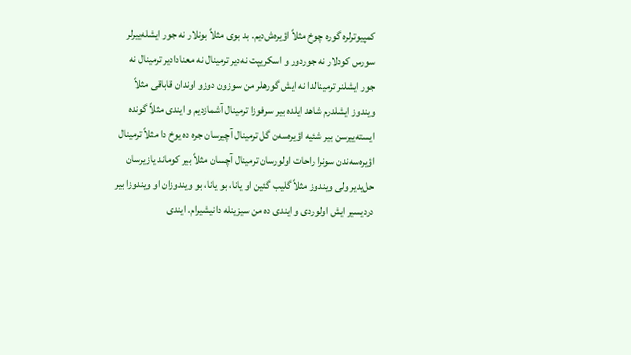کمپیوترلره گوره چوخ مثلاً اؤیره‌ش‌دیم. بد بوی مثلاً بونلار نه جور ایشله‌ییرلر سورس کودلار نه جوردور و اسکریپت نه‌دیر ترمینال نه معنادا‌دیر ترمینال نه جور ایشلنر ترمینالدا نه ایش گورهلر من سوزون دوزو اوندان قاباقی مثلاً ویندوز ایشلدرم شاهد ایلده بیر سرفوزا ترمینال آشمازدیم و ایندی مثلاً گونده ایسته‌ییرسن بیر شئیه اؤیره‌سه‌ن گل ترمینال آچیرسان جره ده یوخ دا مثلاً ترمینال اؤیره‌سه‌ندن سونرا راحات اولورسان ترمینال آچسان مثلاً بیر کوماند یازیرسان حل‌یدیر ولی ویندوز مثلاً گلیب گئین او یانا، بو یانا، بو ویندوزان او ویندوزا بیر دردیسیر ایش اولوردی و ایندی ده من سیزینله دانیشیرام. ایندی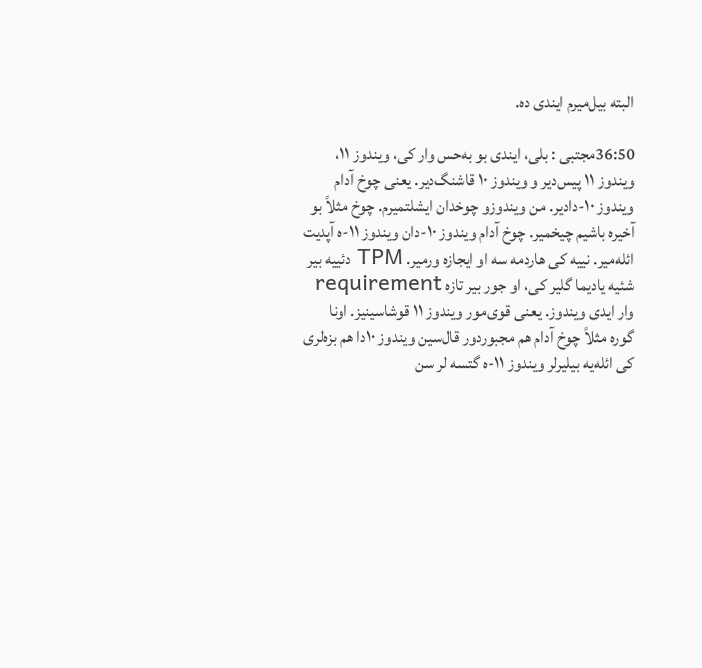البته بیل‌میرم ایندی ده.

36:50مجتبی : بلی، ایندی بو به‌حس وار کی، ویندوز ۱۱، ویندوز ۱۱ پیس‌دیر و ویندوز ۱۰ قاشنگ‌دیر. یعنی چوخ آدام ویندوز ۱۰-دادیر. من ویندوزو چوخدان ایشلتمیرم. چوخ مثلاً بو آخیره باشیم چیخمیر. چوخ آدام ویندوز ۱۰-دان ویندوز ۱۱-ه آپدیت ائله‌میر. نییه کی هارد‌مه سه او ایجازه ورمیر. TPM دئییه بیر شئیه یادیما گلیر کی، او جور بیر تازه requirement وار ایدی ویندوز. یعنی قوی‌مور ویندوز ۱۱ قوشاسینیز. اونا گوره مثلاً چوخ آدام هم مجبوردور قال‌سین ویندوز ۱۰دا هم بزه‌لری کی ائله‌یه بیلیرلر ویندوز ۱۱-ه گتسه لر سن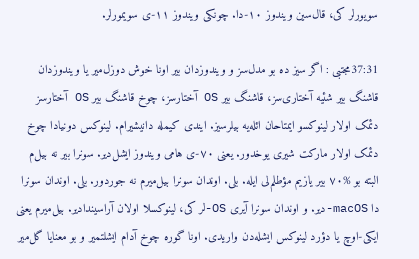سویورلر کی، قال‌سین ویندوز ۱۰-دا. چونکی ویندوز ۱۱-ی سویمورلر.

37:31مجتبی : اگر سیز ده بو مدل‌سز و ویندوز‌دان بیر اونا خوش دوزل‌میر یا ویندوزدان قاشنگ بیر شئیه آختاری‌سز، قاشنگ بیر OS آختار‌سز، چوخ قاشنگ بیر OS آختار‌سز دئمک اولار لینوکسو ایمتاحان ائله‌یه بیلرسیز. ایندی کیمله دانیشیرام. لینوکس دونیا‌دا چوخ دئمک اولار مارکت شیر‌ی یوخدور. یعنی ۷۰-ی هامی ویندوز ایشل‌دیر. سونرا بیر نه بیل‌م البته بو %۷۰ بیر یازیم مؤطلم‌لی ایله. بلی. اوندان سونرا بیل‌میرم نه جوردور. بلی. اوندان سونرا دا macOS-دیر. و اوندان سونرا آیری OS-لر کی، لینوکسلا اولان آراسیندادیر. بیل‌میرم یعنی ایکی-اوچ یا دؤرد لینوکس ایشله‌دن واریدی. اونا گوره چوخ آدام ایشلتمیر و بو معنایا گل‌میر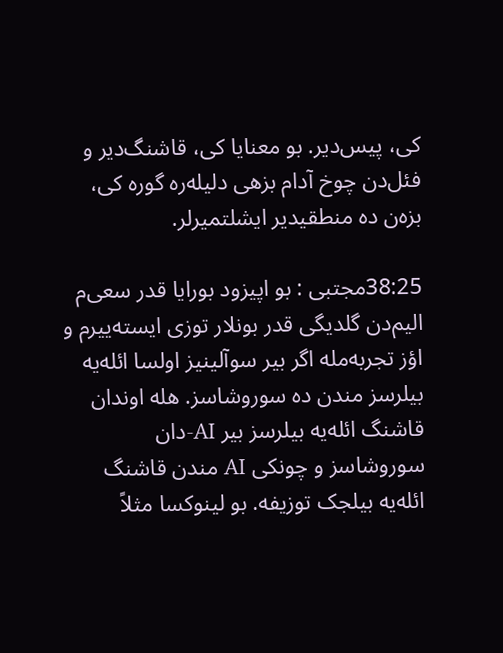کی، پیس‌دیر. بو معنایا کی، قاشنگ‌دیر و فئل‌دن چوخ آدام بزهی دلیله‌ره گوره کی، بزه‌ن ده منطقیدیر ایشلتمیرلر.

38:25مجتبی : بو اپیزود بورایا قدر سعی‌م الیم‌دن گلدیگی قدر بونلار توزی ایسته‌ییرم و اؤز تجربه‌مله اگر بیر سوآلینیز اولسا ائله‌یه بیلرسز مندن ده سوروشاسز. هله اوندان قاشنگ ائله‌یه بیلرسز بیر AI-دان سوروشاسز و چونکی AI مندن قاشنگ ائله‌یه بیلجک توزیفه. بو لینوکسا مثلاً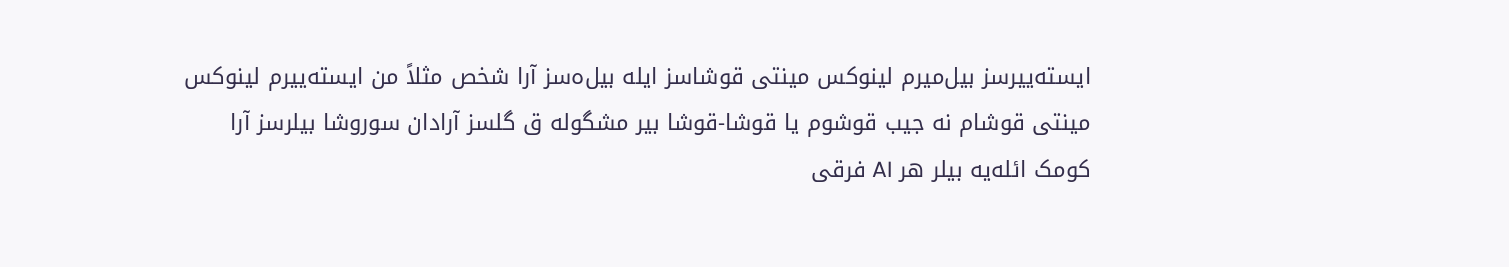ایسته‌ییرسز بیل‌میرم لینوکس مینتی قوشاسز ایله بیل‌ه‌سز آرا شخص مثلاً من ایسته‌ییرم لینوکس مینتی قوشام نه جیب قوشوم یا قوشا-قوشا بیر مشگوله ق گلسز آرا‌دان سوروشا بیلرسز آرا کومک ائله‌یه بیلر هر AI فرقی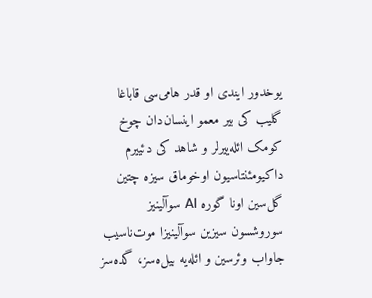یوخدور ایندی او قدر هامی‌سی قاباغا گلیب کی بیر معمو اینسان‌دان چوخ کومک ائله‌ییرلر و شاهد کی دئییرم داکیومئنتاسیون اوخوماق سیزه چتین گل‌سین اونا گوره AI سوآلینیز سوروشسون سیزین سوآلینیزا موت‌ناسیب جاواب وئرسین و ائله‌یه بیل‌ه‌سز، گده‌سز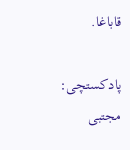قاباغا.

پادکستچی: مجتبی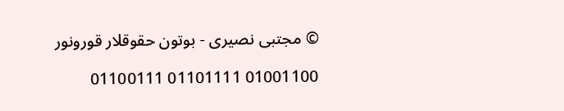© مجتبی نصیری - بوتون حقوقلار قورونور

01001100 01101111 01100111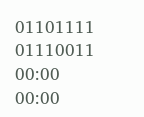01101111 01110011
00:00
00:00